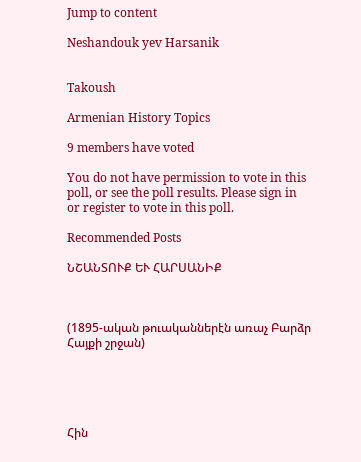Jump to content

Neshandouk yev Harsanik


Takoush

Armenian History Topics

9 members have voted

You do not have permission to vote in this poll, or see the poll results. Please sign in or register to vote in this poll.

Recommended Posts

ՆՇԱՆՏՈՒՔ ԵՒ ՀԱՐՍԱՆԻՔ



(1895-ական թուականներէն առաչ Բարձր Հայքի շրջան)





Հին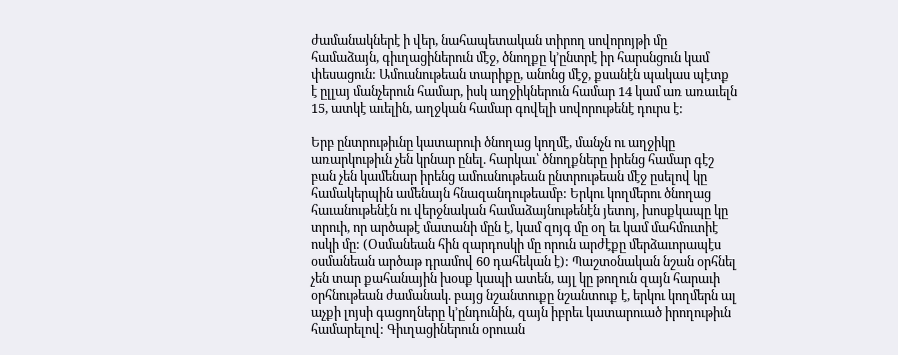ժամանակներէ ի վեր, նահապետական տիրող սովորոյթի մը համաձայն, գիւղացիներուն մէջ, ծնողքը կ՚ընտրէ իր հարսնցուն կամ փեսացուն: Ամուսնութեան տարիքը, անոնց մէջ, քսանէն պակաս պէտք է ըլլայ մանչերուն համար, իսկ աղջիկներուն համար 14 կամ առ առաւելն 15, ատկէ աւելին, աղջկան համար գովելի սովորութենէ դուրս է:

Երբ ընտրութիւնը կատարուի ծնողաց կողմէ, մանչն ու աղջիկը առարկութիւն չեն կրնար ընել. հարկաւ՝ ծնողքները իրենց համար գէշ բան չեն կամենար իրենց ամուսնութեան ընտրութեան մէջ ըսելով կը համակերպին ամենայն հնազանդութեամբ: Երկու կողմերու ծնողաց հաւանութենէն ու վերջնական համաձայնութենէն յետոյ, խոսքկապը կը տրուի, որ արծաթէ մատանի մըն է, կամ զոյգ մը օղ եւ կամ մահմուտիէ ոսկի մը: (Օսմանեան հին զարդոսկի մը որուն արժէքը մերձաւորապէս օսմանեան արծաթ դրամով 60 դահեկան է): Պաշտօնական նշան օրհնել չեն տար քահանային խօսք կապի ատեն, այլ կը թողուն զայն հարաւի օրհնութեան ժամանակ. բայց նշանտուքը նշանտուք է, երկու կողմերն ալ աչքի լոյսի գացողները կ՚ընդունին, զայն իբրեւ կատարուած իրողութիւն համարելով: Գիւղացիներուն օրուան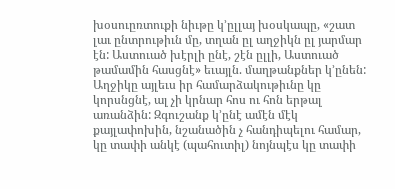խօսուըռտուքի նիւթը կ՚ըլլայ խօսկապը, «շատ լաւ ընտրութիւն մը, տղան ըլ աղջիկն ըլ յարմար էն: Աստուած խէրլի ընէ, շէն ըլլի, Աստուած թամամին հասցնէ» եւայլն. մաղթանքներ կ՚ընեն: Աղջիկը այլեւս իր համարձակութիւնը կը կորսնցնէ, ալ չի կրնար հոս ու հոն երթալ առանձին: Զգուշանք կ՚ընէ ամէն մէկ քայլափոխին, նշանածին չ հանդիպելու համար, կը տափի անկէ (պահուտիլ) նոյնպէս կը տափի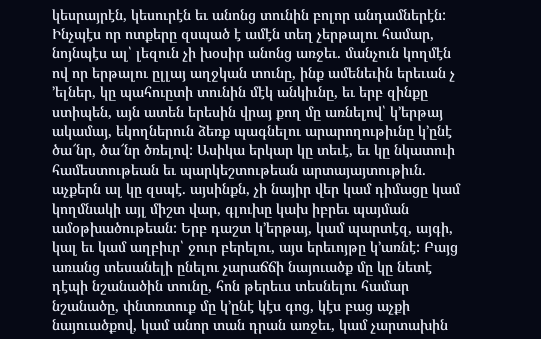կեսրայրէն, կեսուրէն եւ անոնց տունին բոլոր անդամներէն: Ինչպէս որ ոտքերը զսպած է ամէն տեղ չերթալու համար, նոյնպէս ալ՝ լեզուն չի խօսիր անոնց առջեւ. մանչուն կողմէն ով որ երթալու ըլլայ աղջկան տունը, ինք ամենեւին երեւան չ ՚ելներ, կը պահուըտի տունին մէկ անկիւնը, եւ երբ զինքը ստիպեն, այն ատեն երեսին վրայ քող մը առնելով՝ կ՚երթայ ակամայ, եկողներուն ձեռք պագնելու արարողութիւնը կ՚ընէ ծա՜նր, ծա՜նր ծռելով: Ասիկա երկար կը տեւէ, եւ կը նկատուի համեստութեան եւ պարկեշտութեան արտայայտութիւն. աչքերն ալ կը զսպէ. այսինքն, չի նայիր վեր կամ դիմացը կամ կողմնակի այլ միշտ վար, գլուխը կախ իբրեւ պայման ամօթխածութեան: Երբ դաշտ կ՚երթայ, կամ պարտէզ, այգի, կալ եւ կամ աղբիւր՝ ջուր բերելու, այս երեւոյթը կ՚առնէ: Բայց առանց տեսանելի ընելու չարաճճի նայուածք մը կը նետէ դէպի նշանածին տունը, հոն թերեւս տեսնելու համար նշանածը, փնտռտուք մը կ՚ընէ կէս գոց, կէս բաց աչքի նայուածքով, կամ անոր տան դրան առջեւ, կամ չարտախին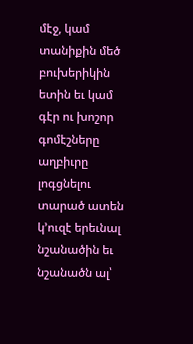մէջ, կամ տանիքին մեծ բուխերիկին ետին եւ կամ գէր ու խոշոր գոմէշները աղբիւրը լոգցնելու տարած ատեն կ՚ուզէ երեւնալ նշանածին եւ նշանածն ալ՝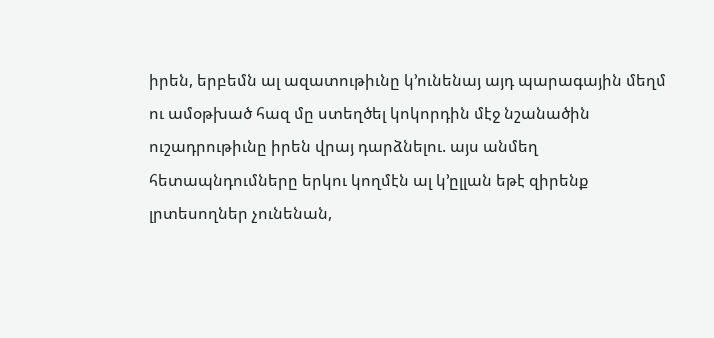իրեն, երբեմն ալ ազատութիւնը կ՚ունենայ այդ պարագային մեղմ ու ամօթխած հազ մը ստեղծել կոկորդին մէջ նշանածին ուշադրութիւնը իրեն վրայ դարձնելու. այս անմեղ հետապնդումները երկու կողմէն ալ կ՚ըլլան եթէ զիրենք լրտեսողներ չունենան,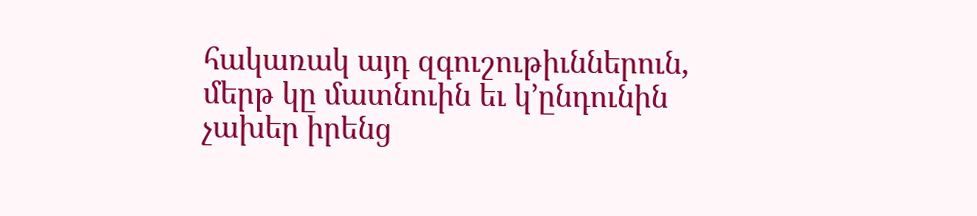հակառակ այդ զգուշութիւններուն, մերթ կը մատնուին եւ կ՚ընդունին չախեր իրենց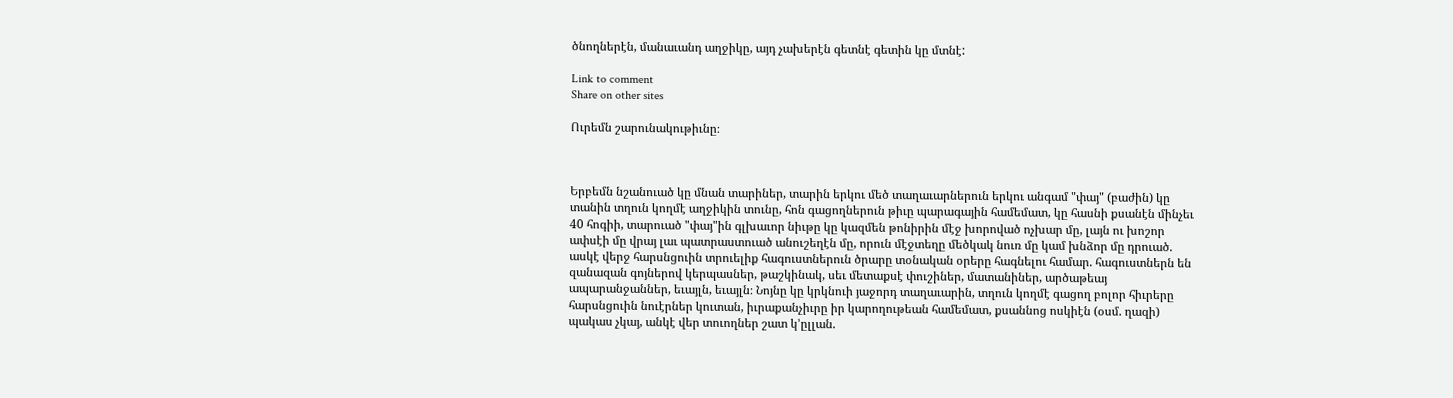ծնողներէն, մանաւանդ աղջիկը, այդ չախերէն գետնէ գետին կը մտնէ:

Link to comment
Share on other sites

Ուրեմն շարունակութիւնը։



Երբեմն նշանուած կը մնան տարիներ, տարին երկու մեծ տաղաւարներուն երկու անգամ "փայ" (բաժին) կը տանին տղուն կողմէ աղջիկին տունը, հոն գացողներուն թիւը պարագային համեմատ, կը հասնի քսանէն մինչեւ 40 հոգիի, տարուած "փայ"ին գլխաւոր նիւթը կը կազմեն թոնիրին մէջ խորոված ոչխար մը, լայն ու խոշոր ափսէի մը վրայ լաւ պատրաստուած անուշեղէն մը, որուն մէջտեղը մեծկակ նուռ մը կամ խնձոր մը դրուած. ասկէ վերջ հարսնցուին տրուելիք հագուստներուն ծրարը տօնական օրերը հագնելու համար. հագուստներն են զանազան գոյներով կերպասներ, թաշկինակ, սեւ մետաքսէ փուշիներ, մատանիներ, արծաթեայ ապարանջաններ, եւայլն, եւայլն։ Նոյնը կը կրկնուի յաջորդ տաղաւարին, տղուն կողմէ գացող բոլոր հիւրերը հարսնցուին նուէրներ կուտան, իւրաքանչիւրը իր կարողութեան համեմատ, քսաննոց ոսկիէն (օսմ. ղազի) պակաս չկայ, անկէ վեր տուողներ շատ կ՚ըլլան.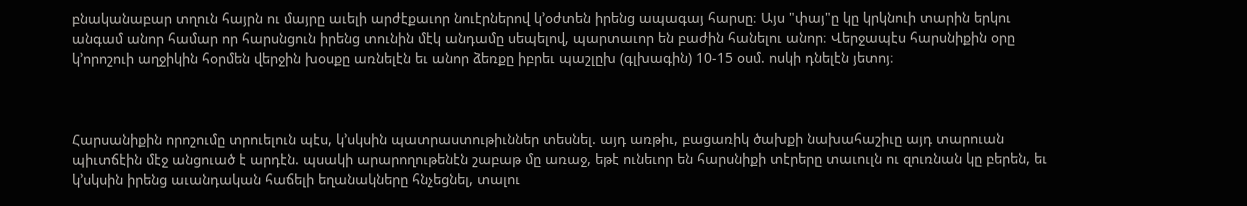բնականաբար տղուն հայրն ու մայրը աւելի արժէքաւոր նուէրներով կ՚օժտեն իրենց ապագայ հարսը։ Այս "փայ"ը կը կրկնուի տարին երկու անգամ անոր համար որ հարսնցուն իրենց տունին մէկ անդամը սեպելով, պարտաւոր են բաժին հանելու անոր։ Վերջապէս հարսնիքին օրը կ՚որոշուի աղջիկին հօրմեն վերջին խօսքը առնելէն եւ անոր ձեռքը իբրեւ պաշլըխ (գլխագին) 10-15 օսմ. ոսկի դնելէն յետոյ։



Հարսանիքին որոշումը տրուելուն պէս, կ՚սկսին պատրաստութիւններ տեսնել. այդ առթիւ, բացառիկ ծախքի նախահաշիւը այդ տարուան պիւտճէին մէջ անցուած է արդէն. պսակի արարողութենէն շաբաթ մը առաջ, եթէ ունեւոր են հարսնիքի տէրերը տաւուլն ու զուռնան կը բերեն, եւ կ՚սկսին իրենց աւանդական հաճելի եղանակները հնչեցնել, տալու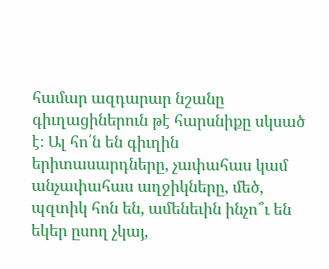համար ազդարար նշանը գիւղացիներուն թէ հարսնիքը սկսած է։ Ալ հո՛ն են գիւղին երիտասարդները, չափահաս կամ անչափահաս աղջիկները, մեծ, պզտիկ հոն են, ամենեւին ինչո՞ւ են եկեր ըսող չկայ,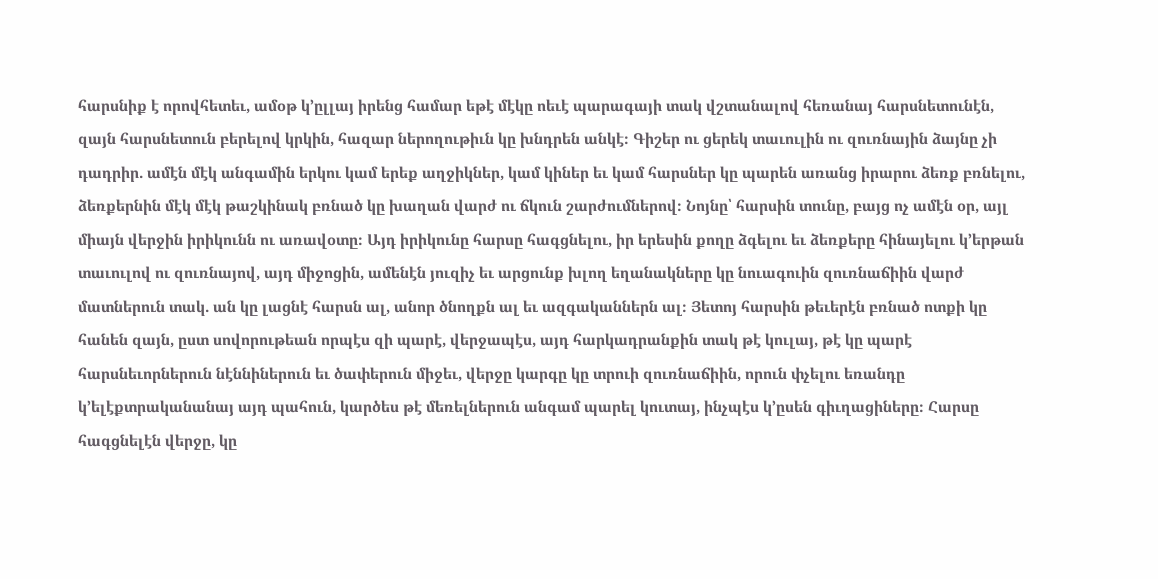հարսնիք է որովհետեւ, ամօթ կ՚ըլլայ իրենց համար եթէ մէկը ոեւէ պարագայի տակ վշտանալով հեռանայ հարսնետունէն, զայն հարսնետուն բերելով կրկին, հազար ներողութիւն կը խնդրեն անկէ։ Գիշեր ու ցերեկ տաւուլին ու զուռնային ձայնը չի դադրիր. ամէն մէկ անգամին երկու կամ երեք աղջիկներ, կամ կիներ եւ կամ հարսներ կը պարեն առանց իրարու ձեռք բռնելու, ձեռքերնին մէկ մէկ թաշկինակ բռնած կը խաղան վարժ ու ճկուն շարժումներով։ Նոյնը՝ հարսին տունը, բայց ոչ ամէն օր, այլ միայն վերջին իրիկունն ու առավօտը։ Այդ իրիկունը հարսը հագցնելու, իր երեսին քողը ձգելու եւ ձեռքերը հինայելու կ՚երթան տաւուլով ու զուռնայով, այդ միջոցին, ամենէն յուզիչ եւ արցունք խլող եղանակները կը նուագուին զուռնաճիին վարժ մատներուն տակ. ան կը լացնէ հարսն ալ, անոր ծնողքն ալ եւ ազգականներն ալ։ Յետոյ հարսին թեւերէն բռնած ոտքի կը հանեն զայն, ըստ սովորութեան որպէս զի պարէ, վերջապէս, այդ հարկադրանքին տակ թէ կուլայ, թէ կը պարէ հարսնեւորներուն նէննիներուն եւ ծափերուն միջեւ, վերջը կարգը կը տրուի զուռնաճիին, որուն փչելու եռանդը կ՚ելէքտրականանայ այդ պահուն, կարծես թէ մեռելներուն անգամ պարել կուտայ, ինչպէս կ՚ըսեն գիւղացիները։ Հարսը հագցնելէն վերջը, կը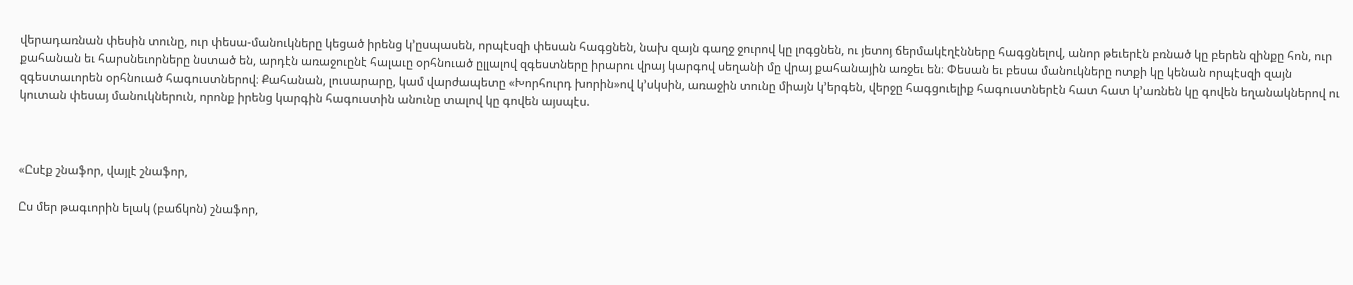վերադառնան փեսին տունը, ուր փեսա-մանուկները կեցած իրենց կ՚ըսպասեն, որպէսզի փեսան հագցնեն, նախ զայն գաղջ ջուրով կը լոգցնեն, ու յետոյ ճերմակէղէնները հագցնելով, անոր թեւերէն բռնած կը բերեն զինքը հոն, ուր քահանան եւ հարսնեւորները նստած են, արդէն առաջուընէ հալաւը օրհնուած ըլլալով զգեստները իրարու վրայ կարգով սեղանի մը վրայ քահանային առջեւ են։ Փեսան եւ բեսա մանուկները ոտքի կը կենան որպէսզի զայն զգեստաւորեն օրհնուած հագուստներով։ Քահանան, լուսարարը, կամ վարժապետը «Խորհուրդ խորին»ով կ՚սկսին, առաջին տունը միայն կ՚երգեն, վերջը հագցուելիք հագուստներէն հատ հատ կ՚առնեն կը գովեն եղանակներով ու կուտան փեսայ մանուկներուն, որոնք իրենց կարգին հագուստին անունը տալով կը գովեն այսպէս.



«Ըսէք շնաֆոր, վայլէ շնաֆոր,

Ըս մեր թագւորին ելակ (բաճկոն) շնաֆոր,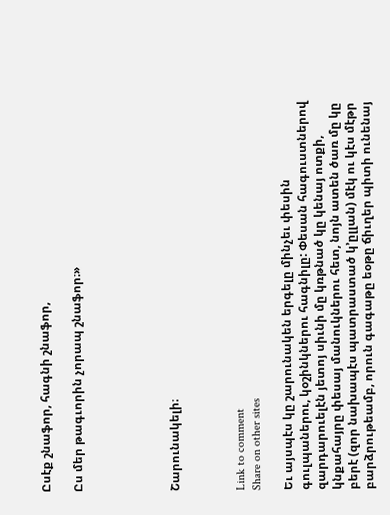Ըսէք շնաֆոր, հագնի շնաֆոր,

Ըս մեր թագւորին չորապ շնաֆոր։»





Շարունակելի։



Link to comment
Share on other sites

Եւ այսպէս կը շարունակեն երգելը մինչեւ փեսին գուլպաներու, կօշինկներու հագնիլը: Փեսան հագուստներով զարդարուելէն յետոյ սիւնի մը կռթնած կը կենայ ոտքի, կնքահայրը փեսայ մանուկներու հետ, նոյն ատեն ծառ մը կը բերէ (զոր նախապէս պատրաստած կ՚ըլլան) մէկ ու կէս մէթր բարձրութեամբ, որուն գագաթը եօթը ճիւղեր պիտի ունենայ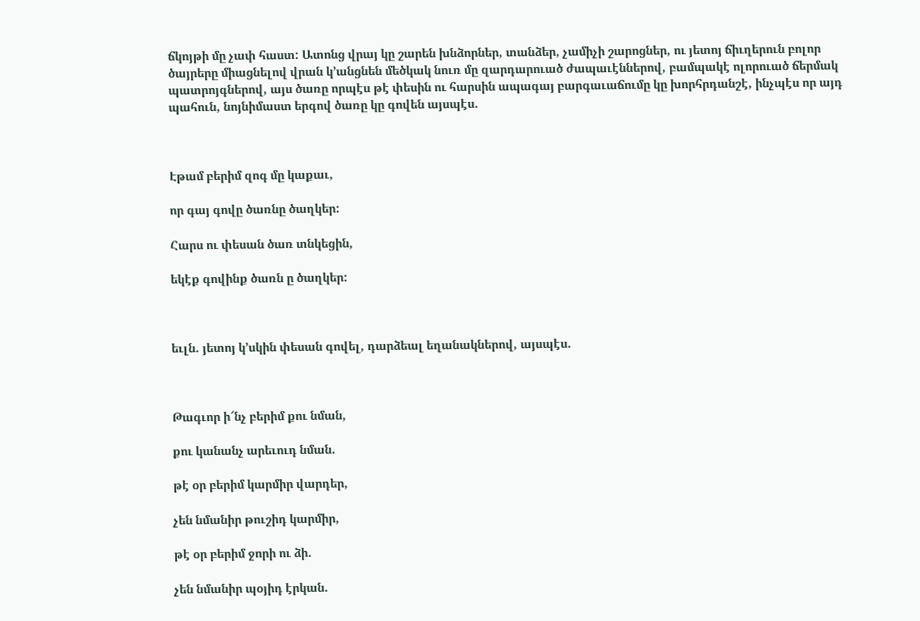ճկոյթի մը չափ հաստ: Ատոնց վրայ կը շարեն խնձորներ, տանձեր, չամիչի շարոցներ, ու յետոյ ճիւղերուն բոլոր ծայրերը միացնելով վրան կ՚անցնեն մեծկակ նուռ մը զարդարուած ժապաւէններով, բամպակէ ոլորուած ճերմակ պատրոյգներով, այս ծառը որպէս թէ փեսին ու հարսին ապագայ բարգաւաճումը կը խորհրդանշէ, ինչպէս որ այդ պահուն, նոյնիմաստ երգով ծառը կը գովեն այսպէս.



Էթամ բերիմ զոգ մը կաքաւ,

որ գայ գովը ծառնը ծաղկեր:

Հարս ու փեսան ծառ տնկեցին,

եկէք գովինք ծառն ը ծաղկեր:



եւլն. յետոյ կ՚սկին փեսան գովել, դարձեալ եղանակներով, այսպէս.



Թագւոր ի՜նչ բերիմ քու նման,

քու կանանչ արեւուդ նման.

թէ օր բերիմ կարմիր վարդեր,

չեն նմանիր թուշիդ կարմիր,

թէ օր բերիմ ջորի ու ձի.

չեն նմանիր պօյիդ էրկան.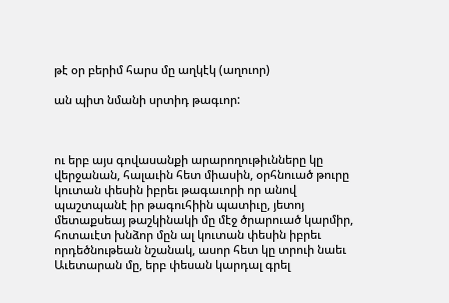թէ օր բերիմ հարս մը աղկէկ (աղուոր)

ան պիտ նմանի սրտիդ թագւոր:



ու երբ այս գովասանքի արարողութիւնները կը վերջանան, հալաւին հետ միասին, օրհնուած թուրը կուտան փեսին իբրեւ թագաւորի որ անով պաշտպանէ իր թագուհիին պատիւը, յետոյ մետաքսեայ թաշկինակի մը մէջ ծրարուած կարմիր, հոտաւէտ խնձոր մըն ալ կուտան փեսին իբրեւ որդեծնութեան նշանակ, ասոր հետ կը տրուի նաեւ Աւետարան մը, երբ փեսան կարդալ գրել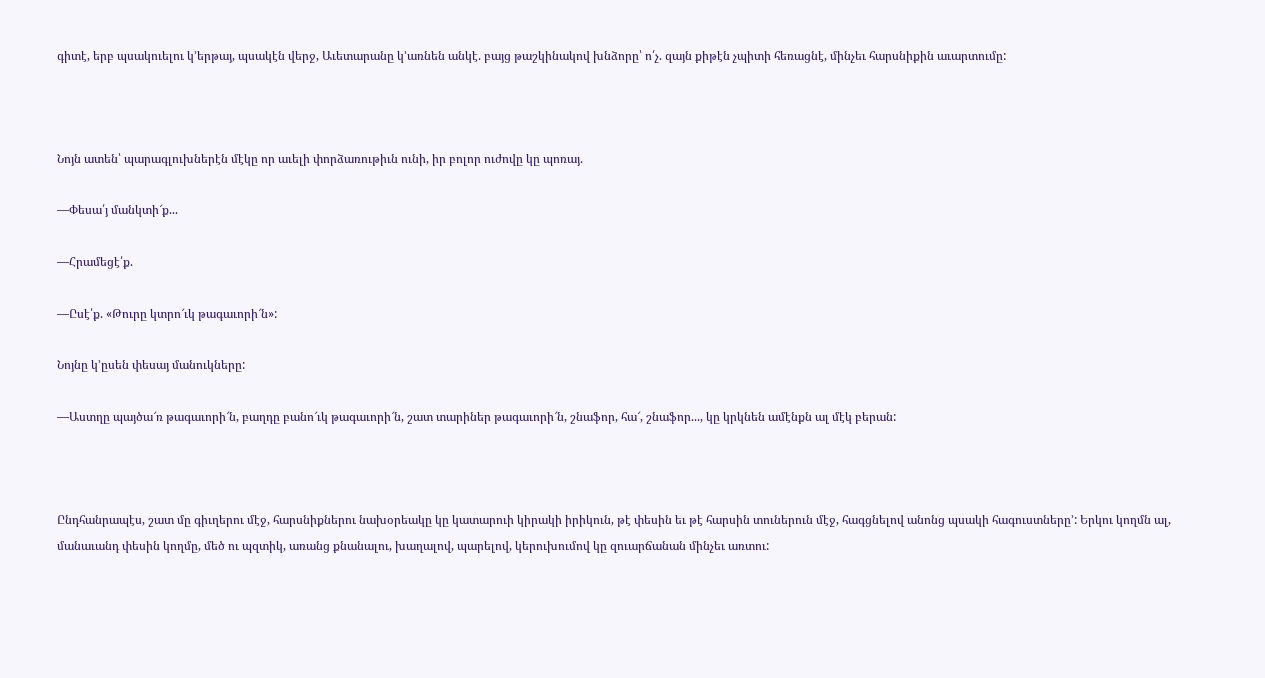գիտէ, երբ պսակուելու կ՚երթայ, պսակէն վերջ, Աւետարանը կ՚առնեն անկէ. բայց թաշկինակով խնձորը՝ ո՛չ. զայն քիթէն չպիտի հեռացնէ, մինչեւ հարսնիքին աւարտումը:



Նոյն ատեն՝ պարագլուխներէն մէկը որ աւելի փորձառութիւն ունի, իր բոլոր ուժովը կը պոռայ.

—Փեսա՛յ մանկտի՜ք...

—Հրամեցէ՛ք.

—Ըսէ՛ք. «Թուրը կտրո՜ւկ թագաւորի՜ն»:

Նոյնը կ՚ըսեն փեսայ մանուկները:

—Աստղը պայծա՜ռ թագաւորի՜ն, բաղդը բանո՜ւկ թագաւորի՜ն, շատ տարիներ թագաւորի՜ն, շնաֆոր, հա՜, շնաֆոր..., կը կրկնեն ամէնքն ալ մէկ բերան:



Ընդհանրապէս, շատ մը գիւղերու մէջ, հարսնիքներու նախօրեակը կը կատարուի կիրակի իրիկուն, թէ փեսին եւ թէ հարսին տուներուն մէջ, հագցնելով անոնց պսակի հագուստները՚: Երկու կողմն ալ, մանաւանդ փեսին կողմը, մեծ ու պզտիկ, առանց քնանալու, խաղալով, պարելով, կերուխումով կը զուարճանան մինչեւ առտու: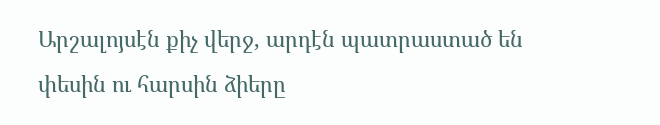Արշալոյսէն քիչ վերջ, արդէն պատրաստած են փեսին ու հարսին ձիերը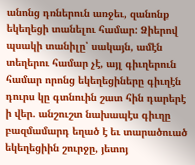անոնց դռներուն առջեւ, զանոնք եկեղեցի տանելու համար: Ձիերով պսակի տանիլը՝ սակայն, ամէն տեղերու համար չէ, այլ գիւղերուն համար որոնց եկեղեցիները գիւղէն դուրս կը գտնուին շատ հին դարերէ ի վեր. անշուշտ նախապէս գիւղը բազմամարդ եղած է եւ տարածուած եկեղեցիին շուրջը, յետոյ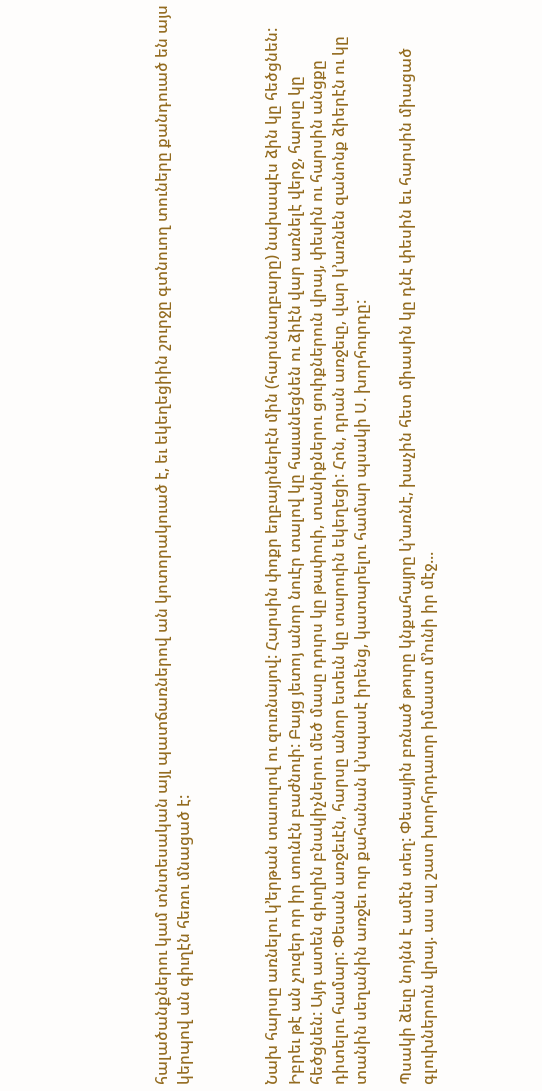հալածանքներու կամ տնտեսական այլ պատճառներով ան կոտորակուած է, եւ եկեղեցիին շուրջը գտնուող տուները քանդուած են այս կերպով ան գիւղէն հեռու մնացած է:



Նախ հարսը առնելու կ՚երթան տաւուլով ու զուռնայով: Հարսին փոքր եղբայրներէն մին (հարսնաղբարը) նախապէս ձին կը հեծցնեն: Իբրեւ թէ ան չուզեր որ իր տունէն բաժնուի: Բայց յետոյ անոր նուէր տալով կը հաւանեցնեն ու ձիէն վար առնելէ վերջ, հարսը կը հեծցնեն: Այդ ատեն գիւղին բնակիչներու մեծ մասը դուրս կը թափուի, տանիքներու ցուիքներուն վրայ, փեսին ու հարսին անցքը դիտելու համար: Փեսան առջեւէն, հարսը անոր ետեւն կը տարուին եկեղեցի: Հոն, դրան առջեւը, վար կ՚առնեն զանոնք ձիերէն ու կը տանին սեղանին առջեւ ուր քահանան կ՚սպասէ իրենց, կատարելու համար պսակի Ս. խորհուրդը:

Պսակի ձեւը նոյնն է ամէն տեղ: Փեսային բռնած թուրը կնքահայրը կ՚առնէ, խաչին հետ միասին կը դնէ փեսին եւ հարսին միացած գլուխներուն վրայ. աս ալ շատ խորհրդաւոր իմաստ մ՚ունի իր մէջ...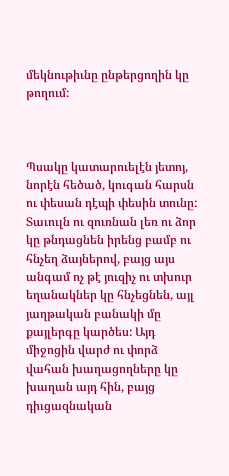մեկնութիւնը ընթերցողին կը թողում:



Պսակը կատարուելէն յետոյ, նորէն հեծած, կուգան հարսն ու փեսան դէպի փեսին տունը: Տաւուլն ու զուռնան լեռ ու ձոր կը թնդացնեն իրենց բամբ ու հնչեղ ձայներով, բայց այս անգամ ոչ թէ յուզիչ ու տխուր եղանակներ կը հնչեցնեն, այլ յաղթական բանակի մը քայլերգը կարծես: Այդ միջոցին վարժ ու փորձ վահան խաղացողները կը խաղան այդ հին, բայց դիւցազնական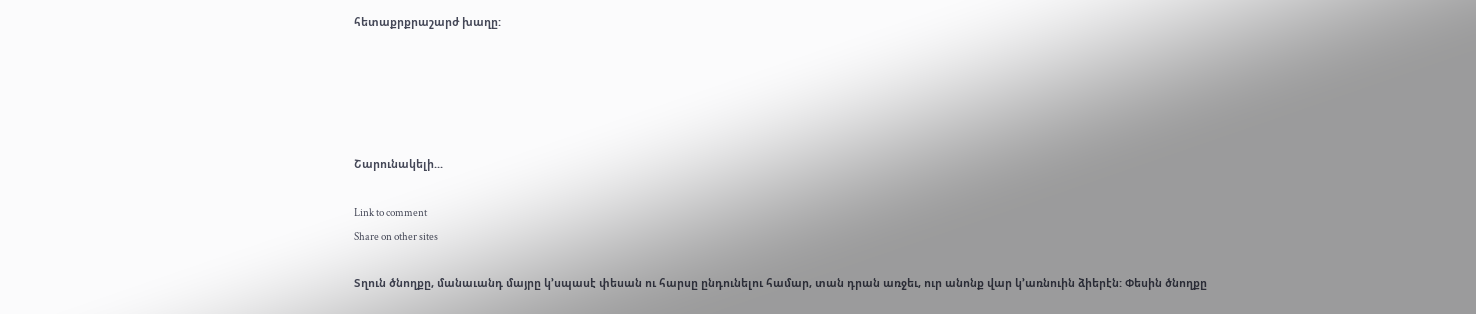հետաքրքրաշարժ խաղը:





Շարունակելի...

Link to comment
Share on other sites

Տղուն ծնողքը, մանաւանդ մայրը կ՚սպասէ փեսան ու հարսը ընդունելու համար, տան դրան առջեւ, ուր անոնք վար կ՚առնուին ձիերէն: Փեսին ծնողքը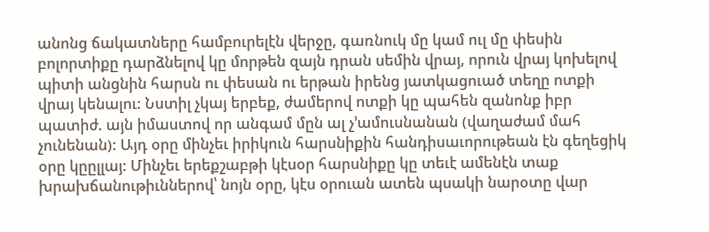անոնց ճակատները համբուրելէն վերջը, գառնուկ մը կամ ուլ մը փեսին բոլորտիքը դարձնելով կը մորթեն զայն դրան սեմին վրայ, որուն վրայ կոխելով պիտի անցնին հարսն ու փեսան ու երթան իրենց յատկացուած տեղը ոտքի վրայ կենալու: Նստիլ չկայ երբեք, ժամերով ոտքի կը պահեն զանոնք իբր պատիժ. այն իմաստով որ անգամ մըն ալ չ՚ամուսնանան (վաղաժամ մահ չունենան): Այդ օրը մինչեւ իրիկուն հարսնիքին հանդիսաւորութեան էն գեղեցիկ օրը կըըլլայ: Մինչեւ երեքշաբթի կէսօր հարսնիքը կը տեւէ ամենէն տաք խրախճանութիւններով՝ նոյն օրը, կէս օրուան ատեն պսակի նարօտը վար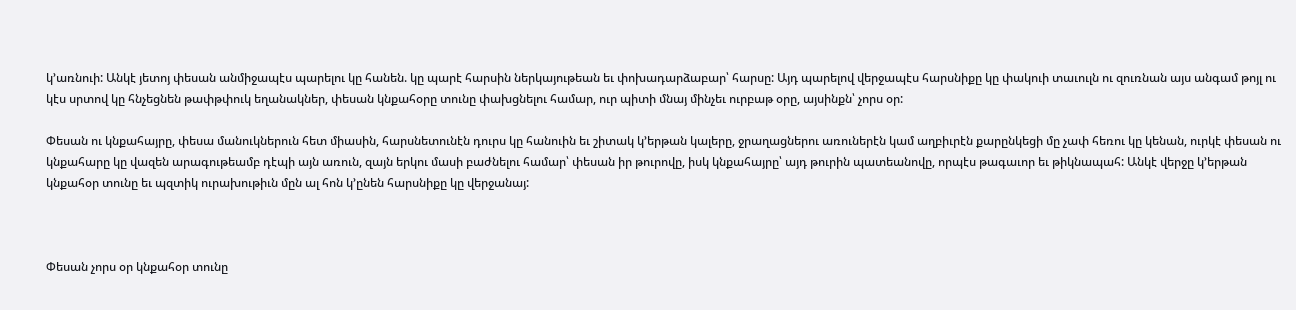կ՚առնուի: Անկէ յետոյ փեսան անմիջապէս պարելու կը հանեն. կը պարէ հարսին ներկայութեան եւ փոխադարձաբար՝ հարսը: Այդ պարելով վերջապէս հարսնիքը կը փակուի տաւուլն ու զուռնան այս անգամ թոյլ ու կէս սրտով կը հնչեցնեն թափթփուկ եղանակներ, փեսան կնքահօրը տունը փախցնելու համար, ուր պիտի մնայ մինչեւ ուրբաթ օրը, այսինքն՝ չորս օր:

Փեսան ու կնքահայրը, փեսա մանուկներուն հետ միասին, հարսնետունէն դուրս կը հանուին եւ շիտակ կ՚երթան կալերը, ջրաղացներու առուներէն կամ աղբիւրէն քարընկեցի մը չափ հեռու կը կենան, ուրկէ փեսան ու կնքահարը կը վազեն արագութեամբ դէպի այն առուն, զայն երկու մասի բաժնելու համար՝ փեսան իր թուրովը, իսկ կնքահայրը՝ այդ թուրին պատեանովը, որպէս թագաւոր եւ թիկնապահ: Անկէ վերջը կ՚երթան կնքահօր տունը եւ պզտիկ ուրախութիւն մըն ալ հոն կ՚ընեն հարսնիքը կը վերջանայ:



Փեսան չորս օր կնքահօր տունը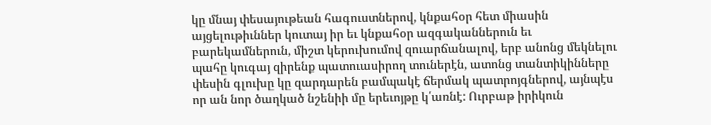կը մնայ փեսայութեան հագուստներով, կնքահօր հետ միասին այցելութիւններ կուտայ իր եւ կնքահօր ազգականներուն եւ բարեկամներուն, միշտ կերուխումով զուարճանալով, երբ անոնց մեկնելու պահը կուգայ զիրենք պատուասիրող տուներէն, ատոնց տանտիկինները փեսին գլուխը կը զարդարեն բամպակէ ճերմակ պատրոյգներով, այնպէս որ ան նոր ծաղկած նշենիի մը երեւոյթը կ՛առնէ: Ուրբաթ իրիկուն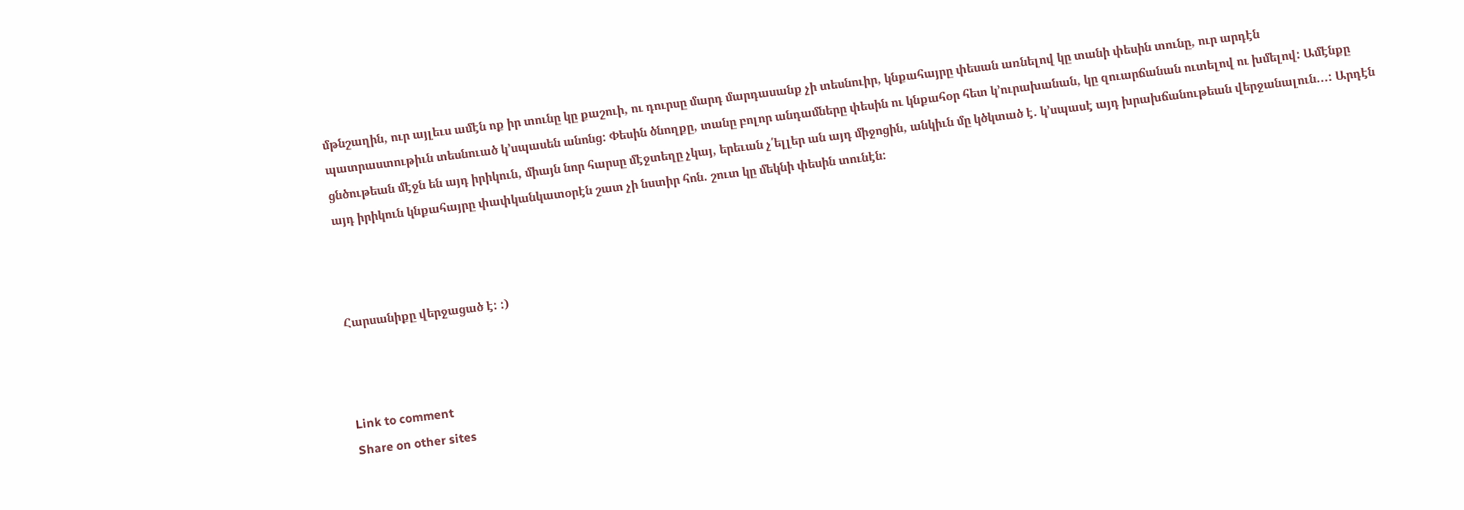մթնշաղին, ուր այլեւս ամէն ոք իր տունը կը քաշուի, ու դուրսը մարդ մարդասանք չի տեսնուիր, կնքահայրը փեսան առնելով կը տանի փեսին տունը, ուր արդէն պատրաստութիւն տեսնուած կ՚սպասեն անոնց: Փեսին ծնողքը, տանը բոլոր անդամները փեսին ու կնքահօր հետ կ՚ուրախանան, կը զուարճանան ուտելով ու խմելով: Ամէնքը ցնծութեան մէջն են այդ իրիկուն, միայն նոր հարսը մէջտեղը չկայ, երեւան չ՛ելլեր ան այդ միջոցին, անկիւն մը կծկտած է. կ՚սպասէ այդ խրախճանութեան վերջանալուն...: Արդէն այդ իրիկուն կնքահայրը փափկանկատօրէն շատ չի նստիր հոն. շուտ կը մեկնի փեսին տունէն:



Հարսանիքը վերջացած է: :)



Link to comment
Share on other sites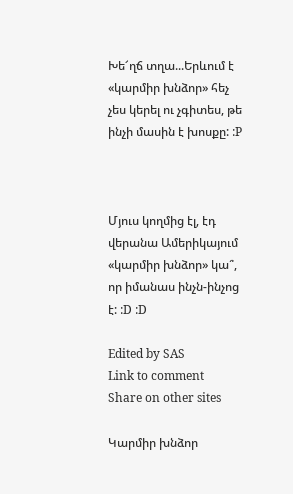Խե՜ղճ տղա...Երևում է «կարմիր խնձոր» հեչ չես կերել ու չգիտես, թե ինչի մասին է խոսքը: :P



Մյուս կողմից էլ, էդ վերանա Ամերիկայում «կարմիր խնձոր» կա՞, որ իմանաս ինչն-ինչոց է: :D :D

Edited by SAS
Link to comment
Share on other sites

Կարմիր խնձոր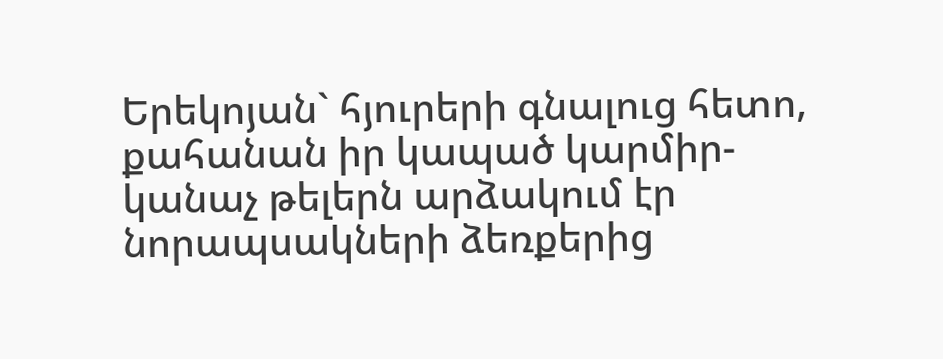Երեկոյան` հյուրերի գնալուց հետո, քահանան իր կապած կարմիր-կանաչ թելերն արձակում էր նորապսակների ձեռքերից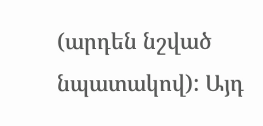(արդեն նշված նպատակով): Այդ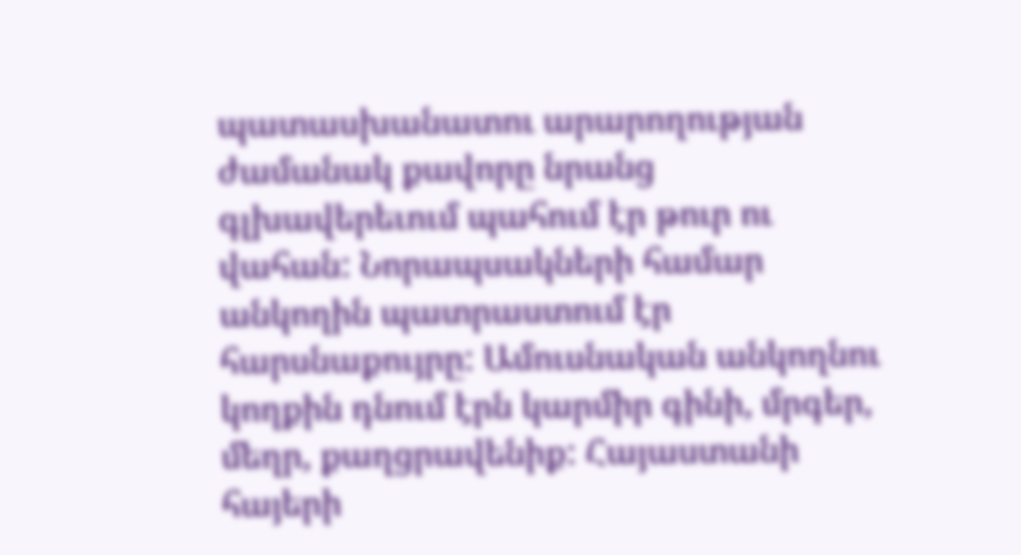պատասխանատու արարողության ժամանակ քավորը նրանց գլխավերեւում պահում էր թուր ու վահան: Նորապսակների համար անկողին պատրաստում էր հարսնաքույրը: Ամուսնական անկողնու կողքին դնում էրն կարմիր գինի, մրգեր, մեղր, քաղցրավենիք: Հայաստանի հայերի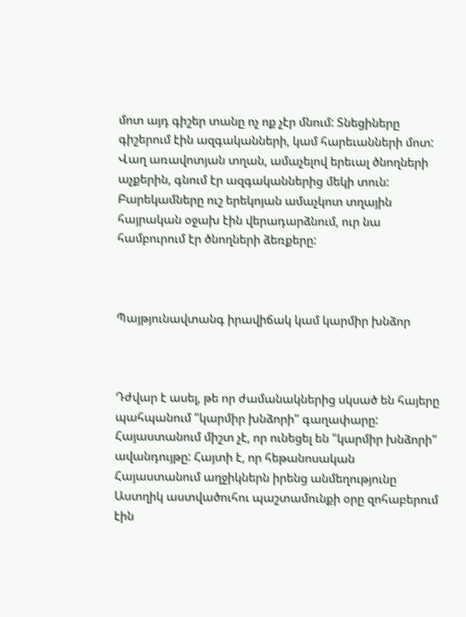մոտ այդ գիշեր տանը ոչ ոք չէր մնում: Տնեցիները գիշերում էին ազգականների, կամ հարեւանների մոտ: Վաղ առավոտյան տղան, ամաչելով երեւալ ծնողների աչքերին, գնում էր ազգականներից մեկի տուն: Բարեկամները ուշ երեկոյան ամաչկոտ տղային հայրական օջախ էին վերադարձնում, ուր նա համբուրում էր ծնողների ձեռքերը:



Պայթյունավտանգ իրավիճակ կամ կարմիր խնձոր



Դժվար է ասել, թե որ ժամանակներից սկսած են հայերը պահպանում "կարմիր խնձորի" գաղափարը: Հայաստանում միշտ չէ, որ ունեցել են "կարմիր խնձորի" ավանդույթը: Հայտի է, որ հեթանոսական Հայաստանում աղջիկներն իրենց անմեղությունը Աստղիկ աստվածուհու պաշտամունքի օրը զոհաբերում էին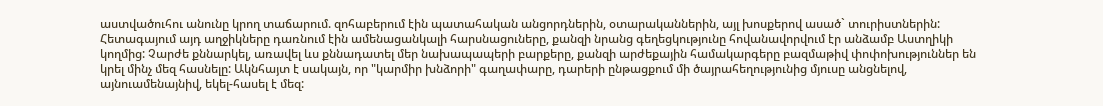աստվածուհու անունը կրող տաճարում. զոհաբերում էին պատահական անցորդներին, օտարականներին, այլ խոսքերով ասած` տուրիստներին: Հետագայում այդ աղջիկները դառնում էին ամենացանկալի հարսնացուները, քանզի նրանց գեղեցկությունը հովանավորվում էր անձամբ Աստղիկի կողմից: Չարժե քննարկել, առավել ևս քննադատել մեր նախապապերի բարքերը, քանզի արժեքային համակարգերը բազմաթիվ փոփոխություններ են կրել մինչ մեզ հասնելը: Ակնհայտ է սակայն, որ "կարմիր խնձորի" գաղափարը, դարերի ընթացքում մի ծայրահեղությունից մյուսը անցնելով, այնուամենայնիվ, եկել-հասել է մեզ: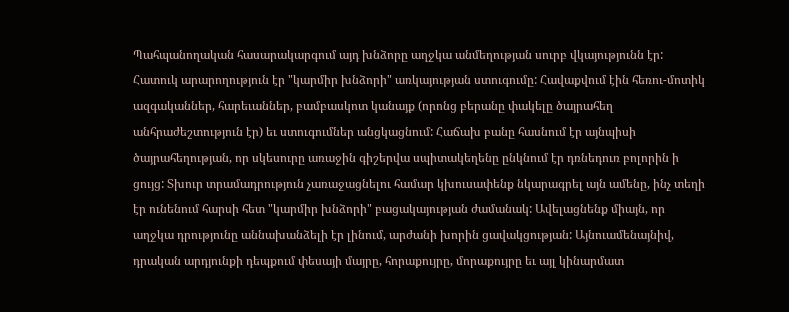Պահպանողական հասարակարգում այդ խնձորը աղջկա անմեղության սուրբ վկայությունն էր: Հատուկ արարողություն էր "կարմիր խնձորի" առկայության ստուգումը: Հավաքվում էին հեռու-մոտիկ ազգականներ, հարեւաններ, բամբասկոտ կանայք (որոնց բերանը փակելը ծայրահեղ անհրաժեշտություն էր) եւ ստուգումներ անցկացնում: Հաճախ բանը հասնում էր այնպիսի ծայրահեղության, որ սկեսուրը առաջին գիշերվա սպիտակեղենը ընկնում էր դռնեդուռ բոլորին ի ցույց: Տխուր տրամադրություն չառաջացնելու համար կխուսափենք նկարագրել այն ամենը, ինչ տեղի էր ունենում հարսի հետ "կարմիր խնձորի" բացակայության ժամանակ: Ավելացնենք միայն, որ աղջկա դրությունը աննախանձելի էր լինում, արժանի խորին ցավակցության: Այնուամենայնիվ, դրական արդյունքի դեպքում փեսայի մայրը, հորաքույրը, մորաքույրը եւ այլ կինարմատ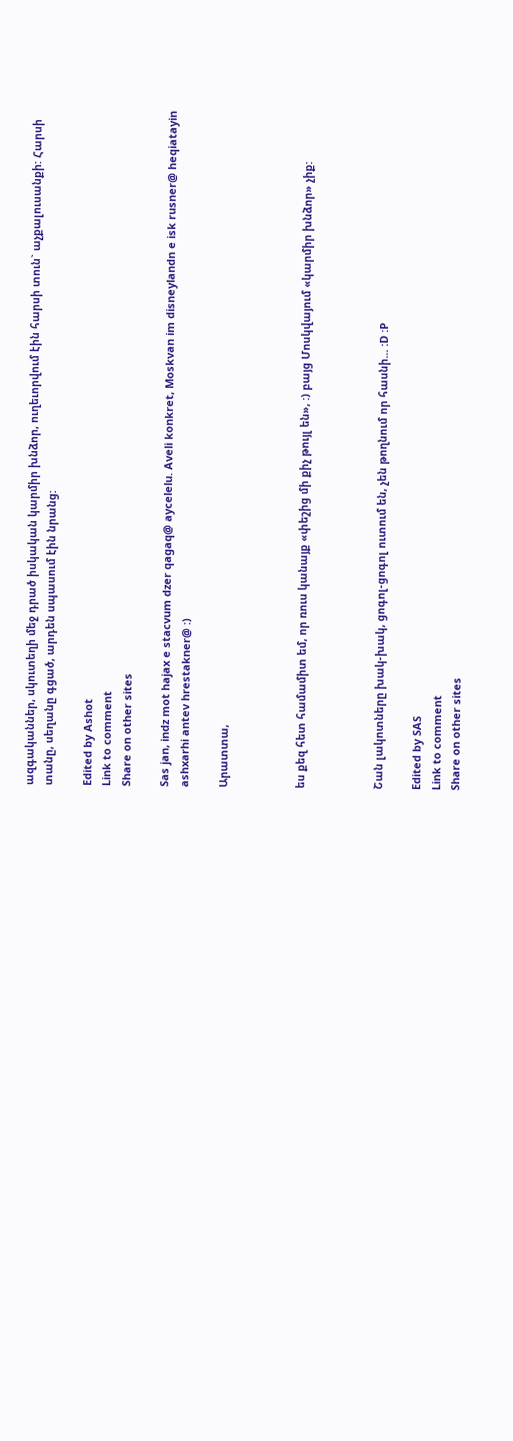ազգականներ, սկուտեղի մեջ դրած իսկական կարմիր խնձոր, ուղեւորվում էին հարսի տուն` աչքալուսանքի: Հարսի տանը, սեղանը գցած, արդեն սպասում էին նրանց:

Edited by Ashot
Link to comment
Share on other sites

Sas jan, indz mot hajax e stacvum dzer qagaq@ aycelelu. Aveli konkret, Moskvan im disneylandn e isk rusner@ heqiatayin ashxarhi antev hrestakner@ :)

Արատտա,



ես քեզ հետ համամիտ եմ, որ ռուս կանայք «փեշից մի քիչ թույլ են», :) բայց Մոսկվայում «կարմիր խնձոր» չիք:



Շան լակոտները խակ-խակ, ցոգոլ-ցոգոլ ուտում են, չեն թողնում որ հասնի... :D :P

Edited by SAS
Link to comment
Share on other sites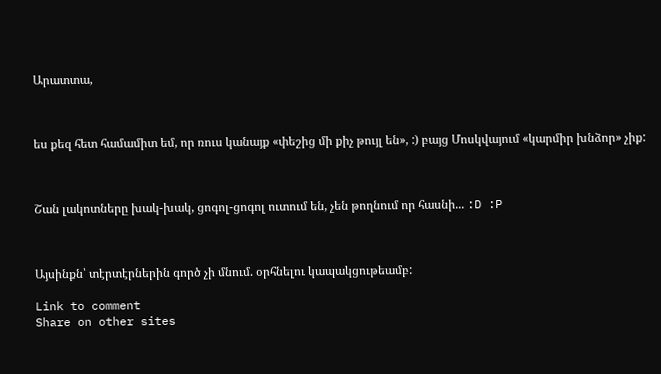Արատտա,



ես քեզ հետ համամիտ եմ, որ ռուս կանայք «փեշից մի քիչ թույլ են», :) բայց Մոսկվայում «կարմիր խնձոր» չիք:



Շան լակոտները խակ-խակ, ցոգոլ-ցոգոլ ուտում են, չեն թողնում որ հասնի... :D :P



Այսինքն՝ տէրտէրներին գործ չի մնում. օրհնելու կապակցութեամբ:

Link to comment
Share on other sites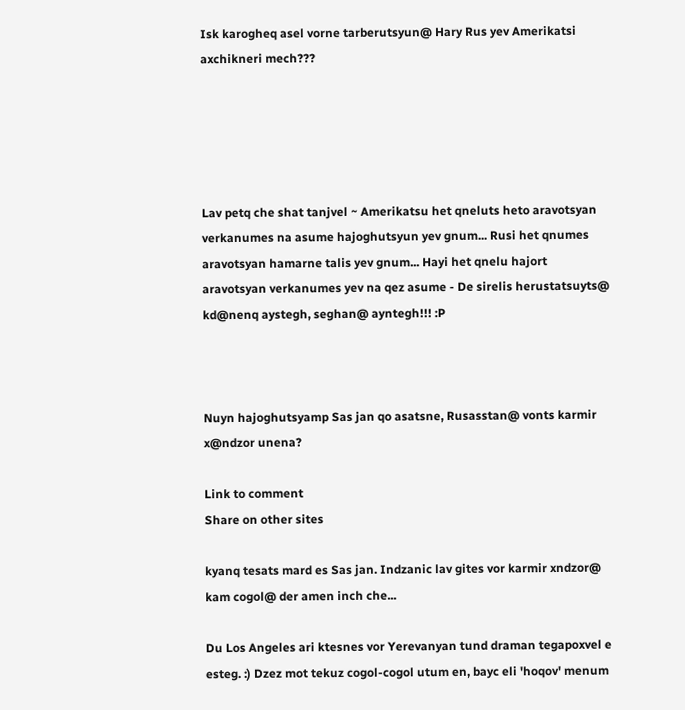Isk karogheq asel vorne tarberutsyun@ Hary Rus yev Amerikatsi axchikneri mech???





Lav petq che shat tanjvel ~ Amerikatsu het qneluts heto aravotsyan verkanumes na asume hajoghutsyun yev gnum... Rusi het qnumes aravotsyan hamarne talis yev gnum... Hayi het qnelu hajort aravotsyan verkanumes yev na qez asume - De sirelis herustatsuyts@ kd@nenq aystegh, seghan@ ayntegh!!! :P



Nuyn hajoghutsyamp Sas jan qo asatsne, Rusasstan@ vonts karmir x@ndzor unena?

Link to comment
Share on other sites

kyanq tesats mard es Sas jan. Indzanic lav gites vor karmir xndzor@ kam cogol@ der amen inch che...

Du Los Angeles ari ktesnes vor Yerevanyan tund draman tegapoxvel e esteg. :) Dzez mot tekuz cogol-cogol utum en, bayc eli 'hoqov' menum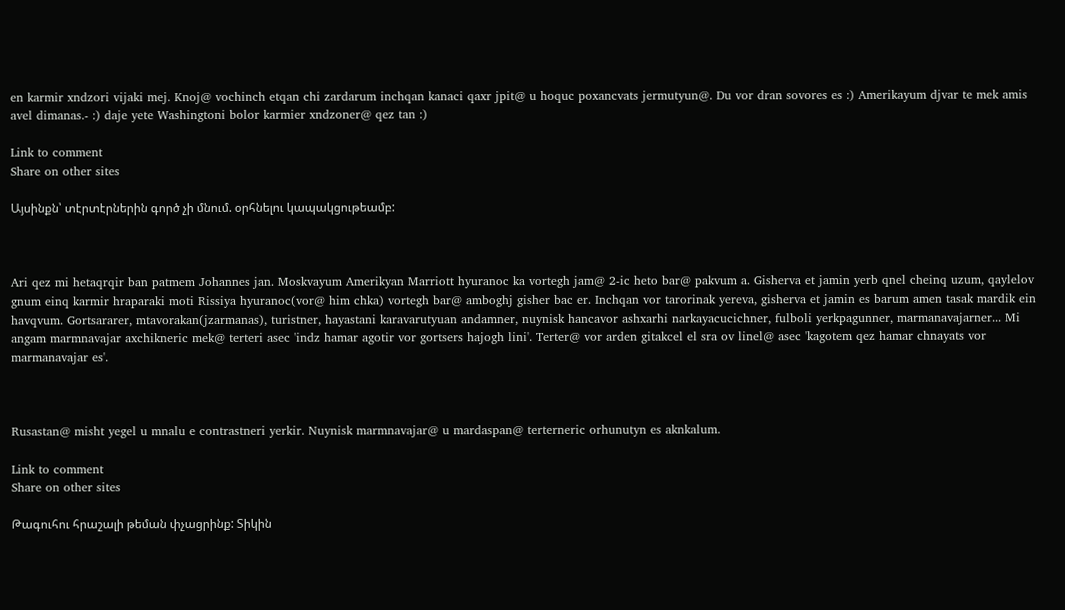en karmir xndzori vijaki mej. Knoj@ vochinch etqan chi zardarum inchqan kanaci qaxr jpit@ u hoquc poxancvats jermutyun@. Du vor dran sovores es :) Amerikayum djvar te mek amis avel dimanas.- :) daje yete Washingtoni bolor karmier xndzoner@ qez tan :)

Link to comment
Share on other sites

Այսինքն՝ տէրտէրներին գործ չի մնում. օրհնելու կապակցութեամբ:



Ari qez mi hetaqrqir ban patmem Johannes jan. Moskvayum Amerikyan Marriott hyuranoc ka vortegh jam@ 2-ic heto bar@ pakvum a. Gisherva et jamin yerb qnel cheinq uzum, qaylelov gnum einq karmir hraparaki moti Rissiya hyuranoc(vor@ him chka) vortegh bar@ amboghj gisher bac er. Inchqan vor tarorinak yereva, gisherva et jamin es barum amen tasak mardik ein havqvum. Gortsararer, mtavorakan(jzarmanas), turistner, hayastani karavarutyuan andamner, nuynisk hancavor ashxarhi narkayacucichner, fulboli yerkpagunner, marmanavajarner... Mi angam marmnavajar axchikneric mek@ terteri asec 'indz hamar agotir vor gortsers hajogh lini'. Terter@ vor arden gitakcel el sra ov linel@ asec 'kagotem qez hamar chnayats vor marmanavajar es'.



Rusastan@ misht yegel u mnalu e contrastneri yerkir. Nuynisk marmnavajar@ u mardaspan@ terterneric orhunutyn es aknkalum.

Link to comment
Share on other sites

Թագուհու հրաշալի թեման փչացրինք: Տիկին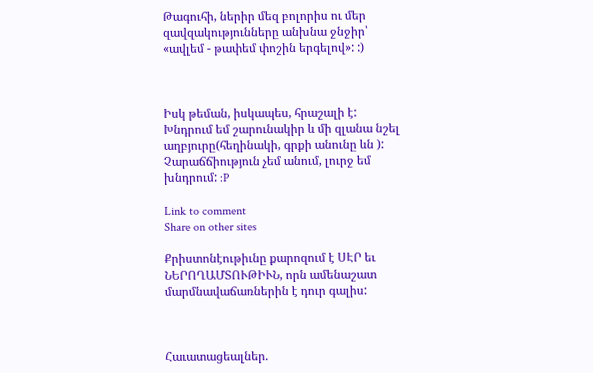Թագուհի, ներիր մեզ բոլորիս ու մեր զավզակությունները անխնա ջնջիր՝ «ավլեմ - թափեմ փոշին երգելով»: :)



Իսկ թեման, իսկապես, հրաշալի է: Խնդրում եմ շարունակիր և մի զլանա նշել աղբյուրը(հեղինակի, գրքի անունը ևն ): Չարաճճիություն չեմ անում, լուրջ եմ խնդրում: :P

Link to comment
Share on other sites

Քրիստոնէութիւնը քարոզում է ՍԷՐ եւ ՆԵՐՈՂԱՄՏՈՒԹԻՒՆ, որն ամենաշատ մարմնավաճառներին է դուր գալիս:



Հաւատացեալներ.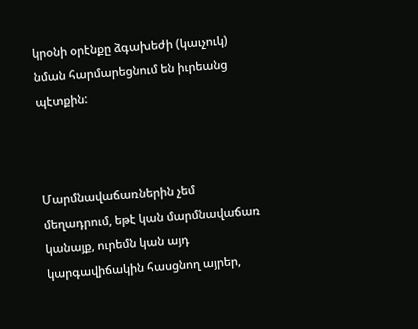կրօնի օրէնքը ձգախեժի (կաւչուկ) նման հարմարեցնում են իւրեանց պէտքին:



Մարմնավաճառներին չեմ մեղադրում, եթէ կան մարմնավաճառ կանայք, ուրեմն կան այդ կարգավիճակին հասցնող այրեր,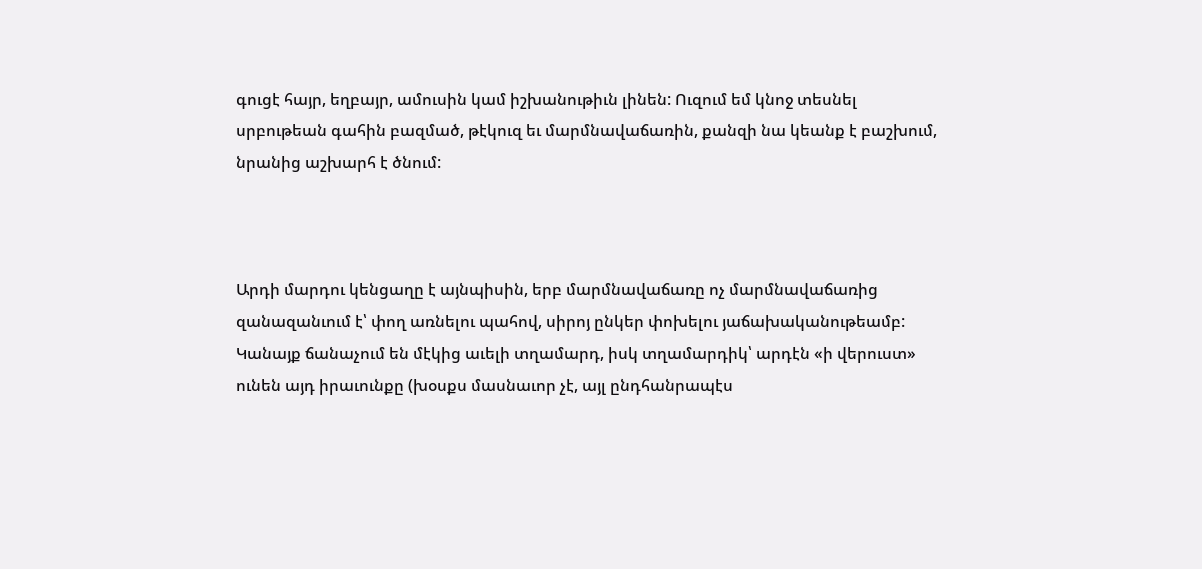գուցէ հայր, եղբայր, ամուսին կամ իշխանութիւն լինեն: Ուզում եմ կնոջ տեսնել սրբութեան գահին բազմած, թէկուզ եւ մարմնավաճառին, քանզի նա կեանք է բաշխում, նրանից աշխարհ է ծնում:



Արդի մարդու կենցաղը է այնպիսին, երբ մարմնավաճառը ոչ մարմնավաճառից զանազանւում է՝ փող առնելու պահով, սիրոյ ընկեր փոխելու յաճախականութեամբ: Կանայք ճանաչում են մէկից աւելի տղամարդ, իսկ տղամարդիկ՝ արդէն «ի վերուստ» ունեն այդ իրաւունքը (խօսքս մասնաւոր չէ, այլ ընդհանրապէս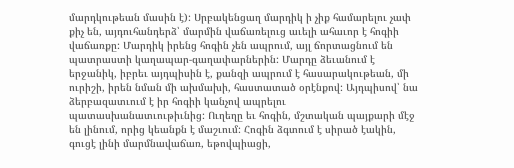մարդկութեան մասին է): Սրբակենցաղ մարդիկ ի չիք համարելու չափ քիչ են, այդուհանդերձ՝ մարմին վաճառելուց աւելի ահաւոր է հոգիի վաճառքը: Մարդիկ իրենց հոգին չեն ապրում, այլ ճորտացնում են պատրաստի կաղապար-գաղափարներին: Մարդը ձեւանում է երջանիկ, իբրեւ այդպիսին է, քանզի ապրում է հասարակութեան, մի ուրիշի, իրեն նման մի ախմախի, հաստատած օրէնքով: Այդպիսով՝ նա ձերբազատւում է իր հոգիի կանչով ապրելու պատասխանատւութիւնից: Ուղեղը եւ հոգին, մշտական պայքարի մէջ են լինում, որից կեանքն է մաշւում: Հոգին ձգտում է սիրած էակին, գուցէ լինի մարմնավաճառ, եթովպիացի,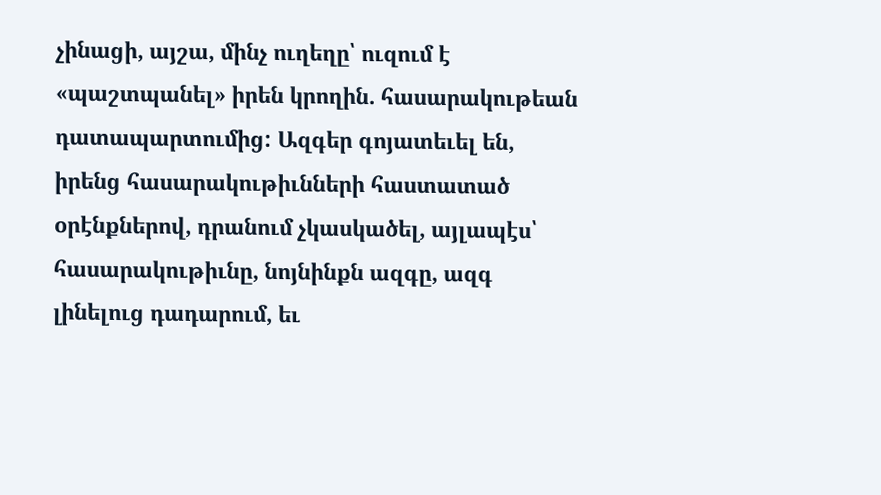չինացի, այշա, մինչ ուղեղը՝ ուզում է «պաշտպանել» իրեն կրողին. հասարակութեան դատապարտումից: Ազգեր գոյատեւել են, իրենց հասարակութիւնների հաստատած օրէնքներով, դրանում չկասկածել, այլապէս՝ հասարակութիւնը, նոյնինքն ազգը, ազգ լինելուց դադարում, եւ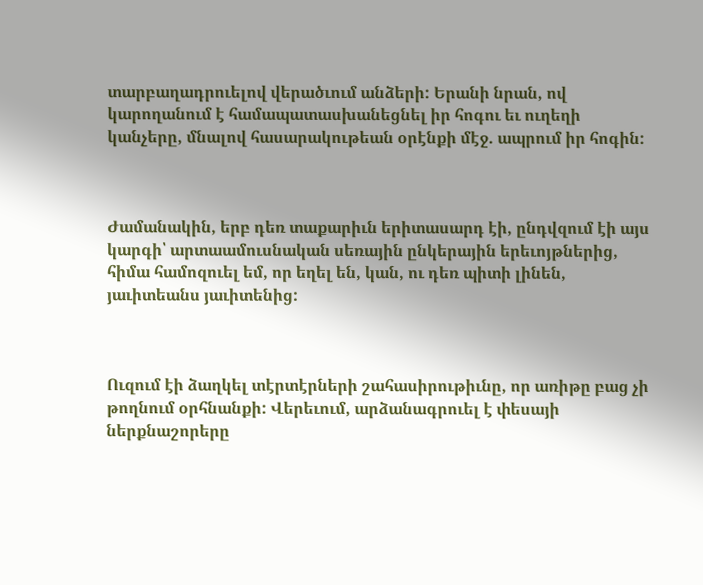տարբաղադրուելով վերածւում անձերի: Երանի նրան, ով կարողանում է համապատասխանեցնել իր հոգու եւ ուղեղի կանչերը, մնալով հասարակութեան օրէնքի մէջ. ապրում իր հոգին:



Ժամանակին, երբ դեռ տաքարիւն երիտասարդ էի, ընդվզում էի այս կարգի՝ արտաամուսնական սեռային ընկերային երեւոյթներից, հիմա համոզուել եմ, որ եղել են, կան, ու դեռ պիտի լինեն, յաւիտեանս յաւիտենից:



Ուզում էի ձաղկել տէրտէրների շահասիրութիւնը, որ առիթը բաց չի թողնում օրհնանքի: Վերեւում, արձանագրուել է փեսայի ներքնաշորերը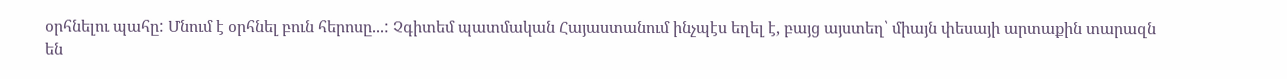օրհնելու պահը: Մնում է օրհնել բուն հերոսը...: Չգիտեմ պատմական Հայաստանում ինչպէս եղել է, բայց այստեղ՝ միայն փեսայի արտաքին տարազն են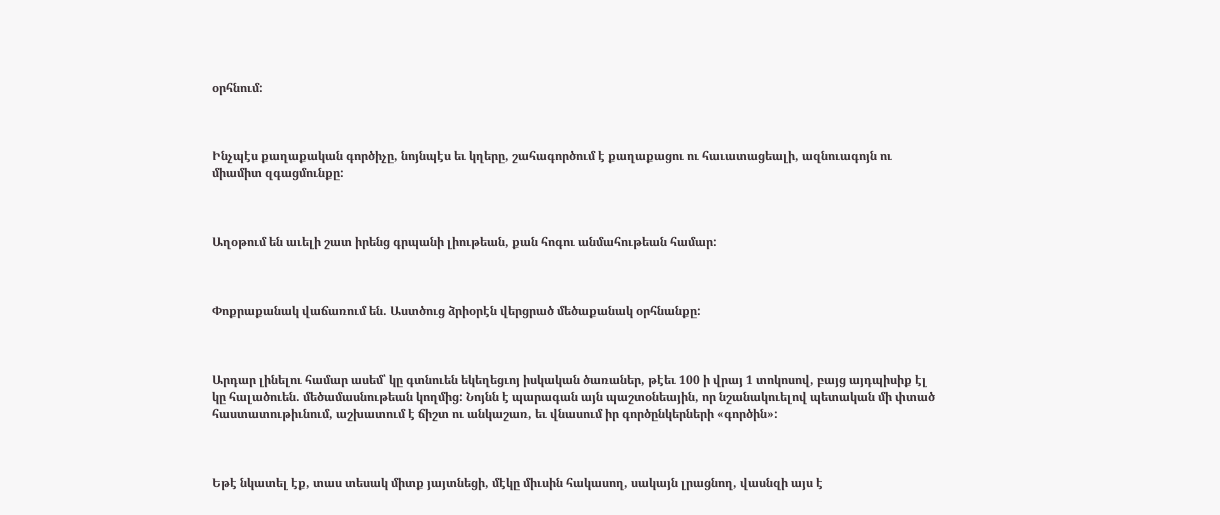օրհնում:



Ինչպէս քաղաքական գործիչը, նոյնպէս եւ կղերը, շահագործում է քաղաքացու ու հաւատացեալի, ազնուագոյն ու միամիտ զգացմունքը:



Աղօթում են աւելի շատ իրենց գրպանի լիութեան, քան հոգու անմահութեան համար:



Փոքրաքանակ վաճառում են. Աստծուց ձրիօրէն վերցրած մեծաքանակ օրհնանքը:



Արդար լինելու համար ասեմ՝ կը գտնուեն եկեղեցւոյ իսկական ծառաներ, թէեւ 100 ի վրայ 1 տոկոսով, բայց այդպիսիք էլ կը հալածուեն. մեծամասնութեան կողմից: Նոյնն է պարագան այն պաշտօնեային, որ նշանակուելով պետական մի փտած հաստատութիւնում, աշխատում է ճիշտ ու անկաշառ, եւ վնասում իր գործընկերների «գործին»:



Եթէ նկատել էք, տաս տեսակ միտք յայտնեցի, մէկը միւսին հակասող, սակայն լրացնող, վասնզի այս է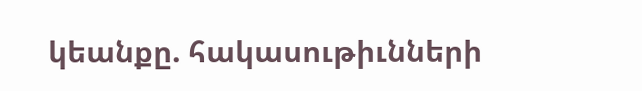կեանքը. հակասութիւնների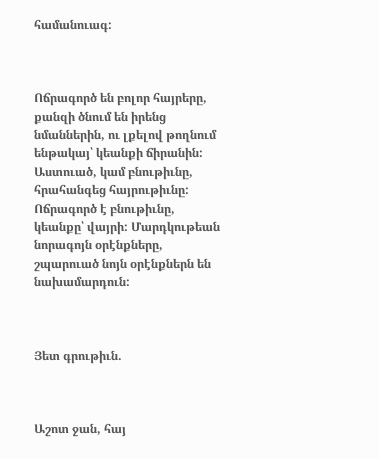համանուագ:



Ոճրագործ են բոլոր հայրերը, քանզի ծնում են իրենց նմաններին, ու լքելով թողնում ենթակայ՝ կեանքի ճիրանին: Աստուած, կամ բնութիւնը, հրահանգեց հայրութիւնը: Ոճրագործ է բնութիւնը, կեանքը՝ վայրի: Մարդկութեան նորագոյն օրէնքները, շպարուած նոյն օրէնքներն են նախամարդուն:



Յետ գրութիւն.



Աշոտ ջան, հայ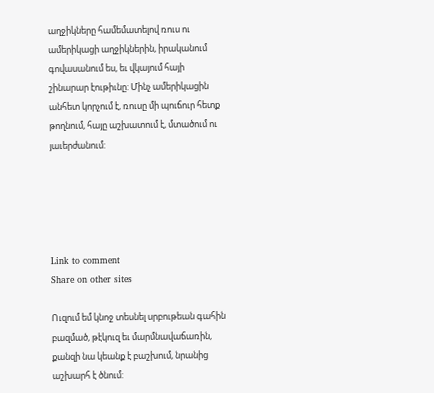աղջիկները համեմատելով ռուս ու ամերիկացի աղջիկներին, իրականում գովասանում ես, եւ վկայում հայի շինարար էութիւնը: Մինչ ամերիկացին անհետ կորչում է, ռուսը մի պուճուր հետք թողնում, հայը աշխատում է, մտածում ու յաւերժանում:





Link to comment
Share on other sites

Ուզում եմ կնոջ տեսնել սրբութեան գահին բազմած, թէկուզ եւ մարմնավաճառին, քանզի նա կեանք է բաշխում, նրանից աշխարհ է ծնում: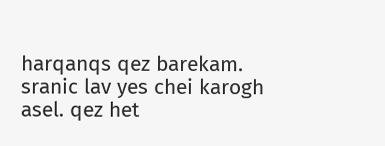harqanqs qez barekam. sranic lav yes chei karogh asel. qez het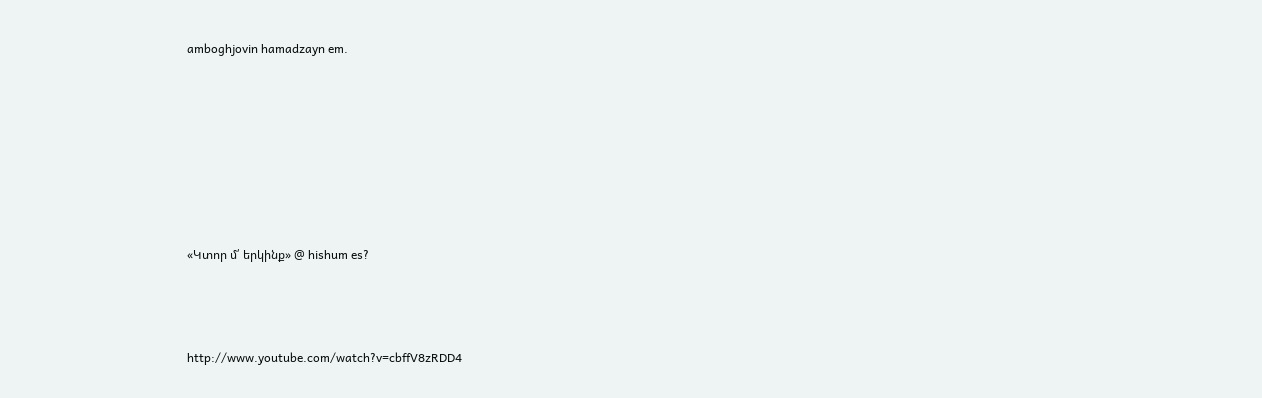amboghjovin hamadzayn em.







«Կտոր մ՛ երկինք» @ hishum es?



http://www.youtube.com/watch?v=cbffV8zRDD4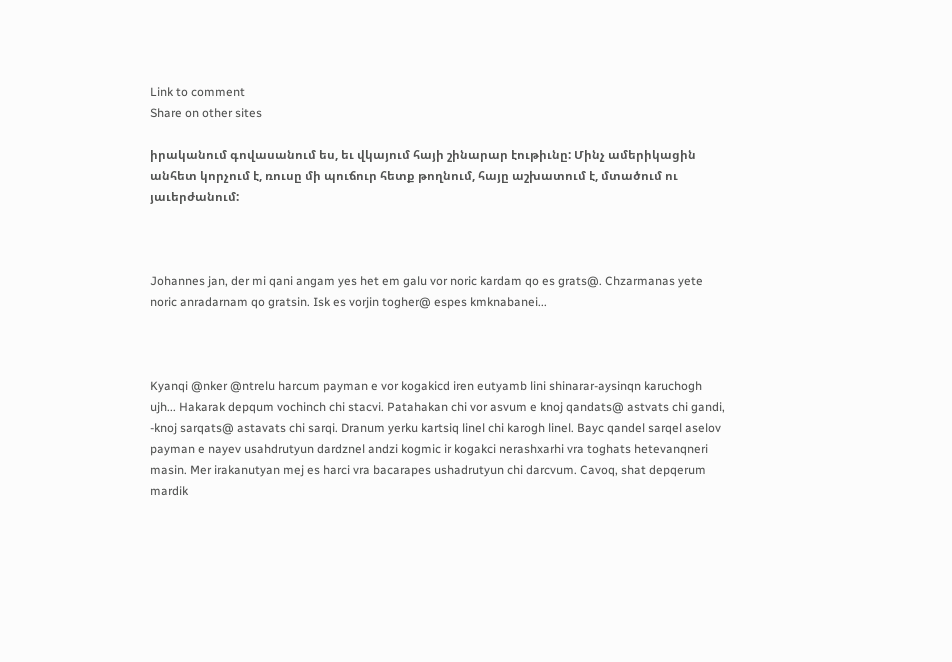Link to comment
Share on other sites

իրականում գովասանում ես, եւ վկայում հայի շինարար էութիւնը: Մինչ ամերիկացին անհետ կորչում է, ռուսը մի պուճուր հետք թողնում, հայը աշխատում է, մտածում ու յաւերժանում:



Johannes jan, der mi qani angam yes het em galu vor noric kardam qo es grats@. Chzarmanas yete noric anradarnam qo gratsin. Isk es vorjin togher@ espes kmknabanei...



Kyanqi @nker @ntrelu harcum payman e vor kogakicd iren eutyamb lini shinarar-aysinqn karuchogh ujh... Hakarak depqum vochinch chi stacvi. Patahakan chi vor asvum e knoj qandats@ astvats chi gandi, -knoj sarqats@ astavats chi sarqi. Dranum yerku kartsiq linel chi karogh linel. Bayc qandel sarqel aselov payman e nayev usahdrutyun dardznel andzi kogmic ir kogakci nerashxarhi vra toghats hetevanqneri masin. Mer irakanutyan mej es harci vra bacarapes ushadrutyun chi darcvum. Cavoq, shat depqerum mardik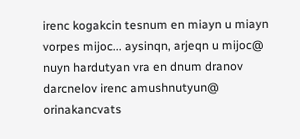irenc kogakcin tesnum en miayn u miayn vorpes mijoc... aysinqn, arjeqn u mijoc@ nuyn hardutyan vra en dnum dranov darcnelov irenc amushnutyun@ orinakancvats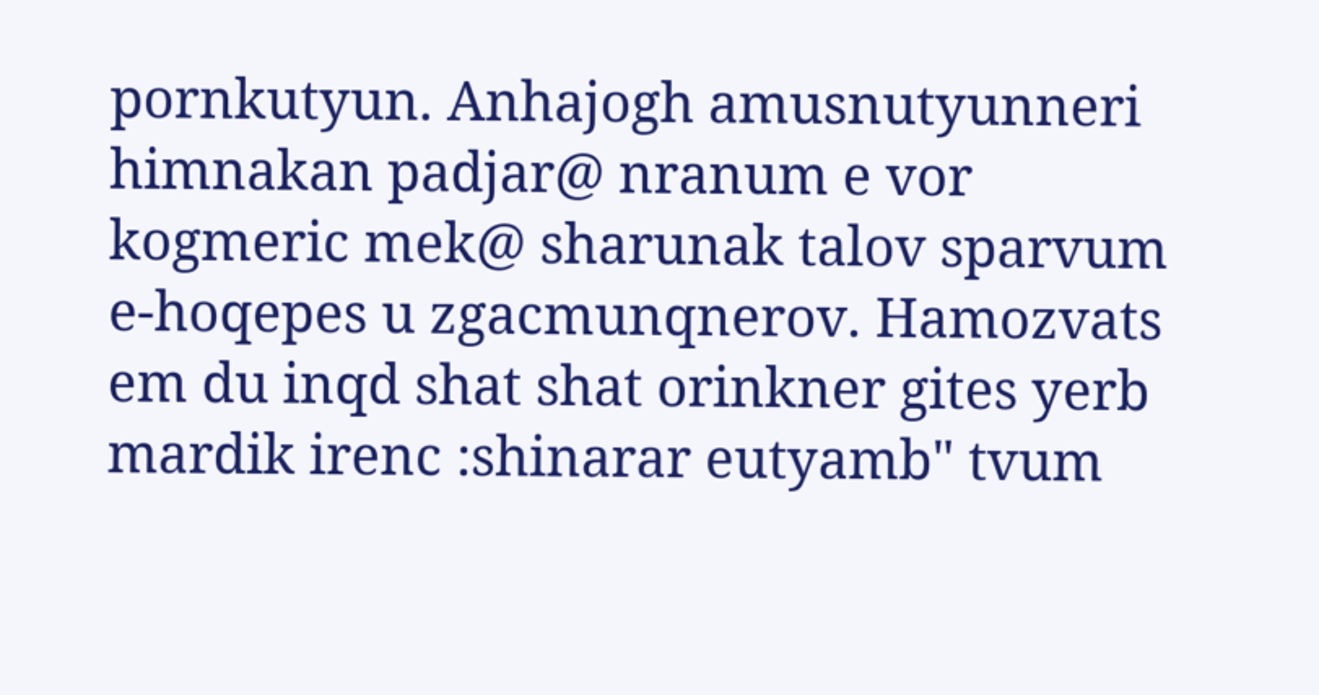pornkutyun. Anhajogh amusnutyunneri himnakan padjar@ nranum e vor kogmeric mek@ sharunak talov sparvum e-hoqepes u zgacmunqnerov. Hamozvats em du inqd shat shat orinkner gites yerb mardik irenc :shinarar eutyamb" tvum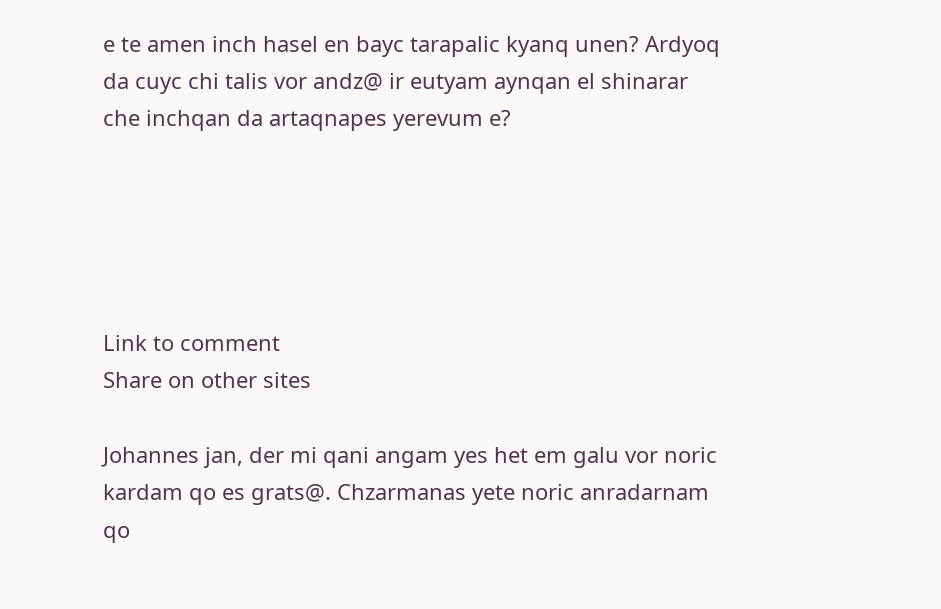e te amen inch hasel en bayc tarapalic kyanq unen? Ardyoq da cuyc chi talis vor andz@ ir eutyam aynqan el shinarar che inchqan da artaqnapes yerevum e?





Link to comment
Share on other sites

Johannes jan, der mi qani angam yes het em galu vor noric kardam qo es grats@. Chzarmanas yete noric anradarnam qo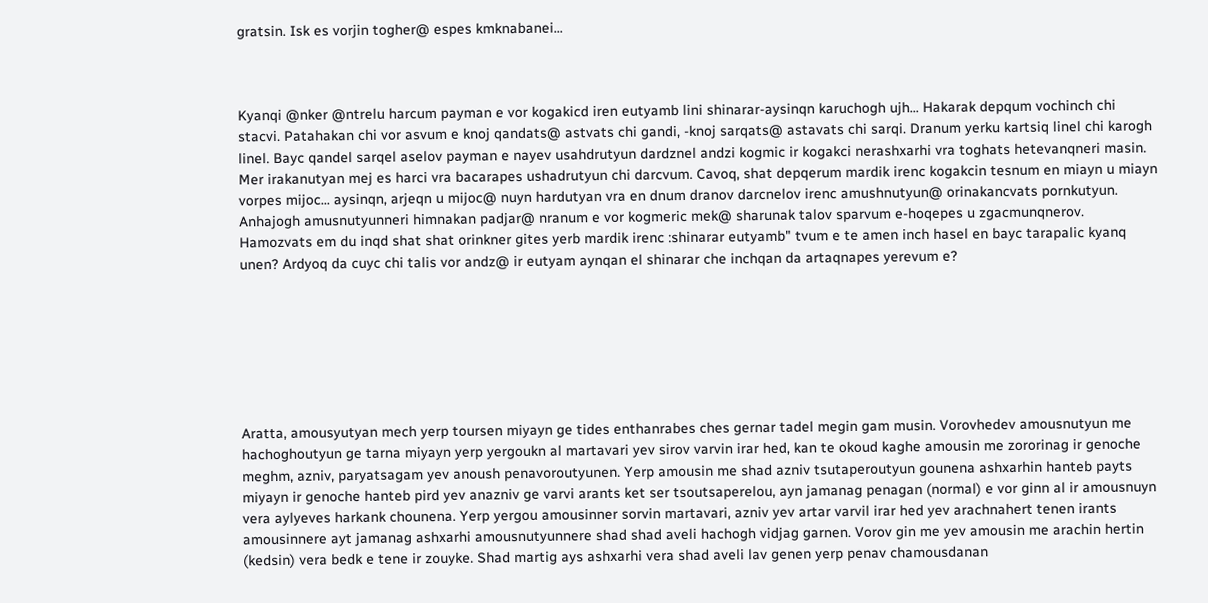gratsin. Isk es vorjin togher@ espes kmknabanei...



Kyanqi @nker @ntrelu harcum payman e vor kogakicd iren eutyamb lini shinarar-aysinqn karuchogh ujh... Hakarak depqum vochinch chi stacvi. Patahakan chi vor asvum e knoj qandats@ astvats chi gandi, -knoj sarqats@ astavats chi sarqi. Dranum yerku kartsiq linel chi karogh linel. Bayc qandel sarqel aselov payman e nayev usahdrutyun dardznel andzi kogmic ir kogakci nerashxarhi vra toghats hetevanqneri masin. Mer irakanutyan mej es harci vra bacarapes ushadrutyun chi darcvum. Cavoq, shat depqerum mardik irenc kogakcin tesnum en miayn u miayn vorpes mijoc... aysinqn, arjeqn u mijoc@ nuyn hardutyan vra en dnum dranov darcnelov irenc amushnutyun@ orinakancvats pornkutyun. Anhajogh amusnutyunneri himnakan padjar@ nranum e vor kogmeric mek@ sharunak talov sparvum e-hoqepes u zgacmunqnerov. Hamozvats em du inqd shat shat orinkner gites yerb mardik irenc :shinarar eutyamb" tvum e te amen inch hasel en bayc tarapalic kyanq unen? Ardyoq da cuyc chi talis vor andz@ ir eutyam aynqan el shinarar che inchqan da artaqnapes yerevum e?







Aratta, amousyutyan mech yerp toursen miyayn ge tides enthanrabes ches gernar tadel megin gam musin. Vorovhedev amousnutyun me hachoghoutyun ge tarna miyayn yerp yergoukn al martavari yev sirov varvin irar hed, kan te okoud kaghe amousin me zororinag ir genoche meghm, azniv, paryatsagam yev anoush penavoroutyunen. Yerp amousin me shad azniv tsutaperoutyun gounena ashxarhin hanteb payts miyayn ir genoche hanteb pird yev anazniv ge varvi arants ket ser tsoutsaperelou, ayn jamanag penagan (normal) e vor ginn al ir amousnuyn vera aylyeves harkank chounena. Yerp yergou amousinner sorvin martavari, azniv yev artar varvil irar hed yev arachnahert tenen irants amousinnere ayt jamanag ashxarhi amousnutyunnere shad shad aveli hachogh vidjag garnen. Vorov gin me yev amousin me arachin hertin (kedsin) vera bedk e tene ir zouyke. Shad martig ays ashxarhi vera shad aveli lav genen yerp penav chamousdanan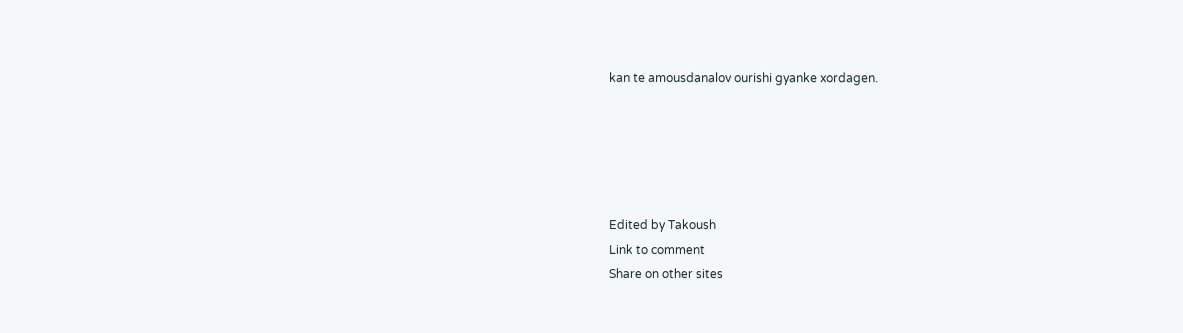kan te amousdanalov ourishi gyanke xordagen.





Edited by Takoush
Link to comment
Share on other sites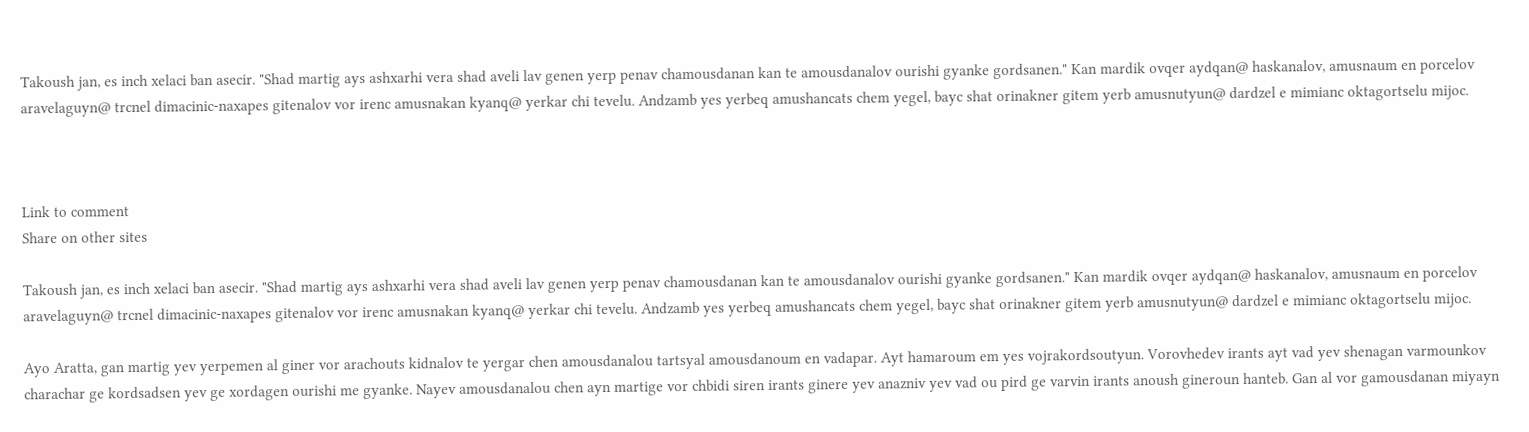Takoush jan, es inch xelaci ban asecir. "Shad martig ays ashxarhi vera shad aveli lav genen yerp penav chamousdanan kan te amousdanalov ourishi gyanke gordsanen." Kan mardik ovqer aydqan@ haskanalov, amusnaum en porcelov aravelaguyn@ trcnel dimacinic-naxapes gitenalov vor irenc amusnakan kyanq@ yerkar chi tevelu. Andzamb yes yerbeq amushancats chem yegel, bayc shat orinakner gitem yerb amusnutyun@ dardzel e mimianc oktagortselu mijoc.



Link to comment
Share on other sites

Takoush jan, es inch xelaci ban asecir. "Shad martig ays ashxarhi vera shad aveli lav genen yerp penav chamousdanan kan te amousdanalov ourishi gyanke gordsanen." Kan mardik ovqer aydqan@ haskanalov, amusnaum en porcelov aravelaguyn@ trcnel dimacinic-naxapes gitenalov vor irenc amusnakan kyanq@ yerkar chi tevelu. Andzamb yes yerbeq amushancats chem yegel, bayc shat orinakner gitem yerb amusnutyun@ dardzel e mimianc oktagortselu mijoc.

Ayo Aratta, gan martig yev yerpemen al giner vor arachouts kidnalov te yergar chen amousdanalou tartsyal amousdanoum en vadapar. Ayt hamaroum em yes vojrakordsoutyun. Vorovhedev irants ayt vad yev shenagan varmounkov charachar ge kordsadsen yev ge xordagen ourishi me gyanke. Nayev amousdanalou chen ayn martige vor chbidi siren irants ginere yev anazniv yev vad ou pird ge varvin irants anoush gineroun hanteb. Gan al vor gamousdanan miyayn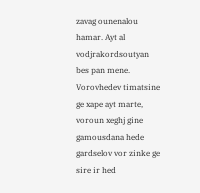zavag ounenalou hamar. Ayt al vodjrakordsoutyan bes pan mene. Vorovhedev timatsine ge xape ayt marte, voroun xeghj gine gamousdana hede gardselov vor zinke ge sire ir hed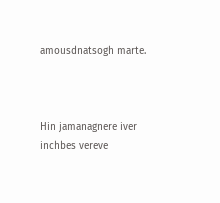amousdnatsogh marte.



Hin jamanagnere iver inchbes vereve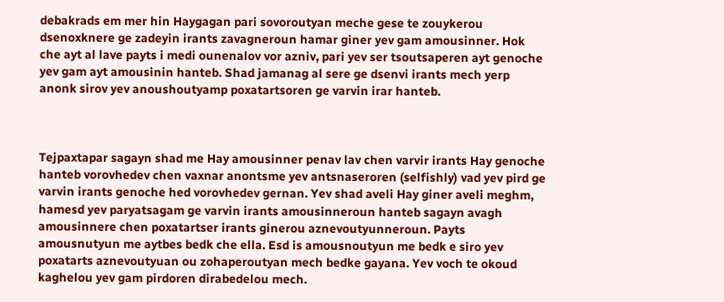debakrads em mer hin Haygagan pari sovoroutyan meche gese te zouykerou dsenoxknere ge zadeyin irants zavagneroun hamar giner yev gam amousinner. Hok che ayt al lave payts i medi ounenalov vor azniv, pari yev ser tsoutsaperen ayt genoche yev gam ayt amousinin hanteb. Shad jamanag al sere ge dsenvi irants mech yerp anonk sirov yev anoushoutyamp poxatartsoren ge varvin irar hanteb.



Tejpaxtapar sagayn shad me Hay amousinner penav lav chen varvir irants Hay genoche hanteb vorovhedev chen vaxnar anontsme yev antsnaseroren (selfishly) vad yev pird ge varvin irants genoche hed vorovhedev gernan. Yev shad aveli Hay giner aveli meghm, hamesd yev paryatsagam ge varvin irants amousinneroun hanteb sagayn avagh amousinnere chen poxatartser irants ginerou aznevoutyunneroun. Payts amousnutyun me aytbes bedk che ella. Esd is amousnoutyun me bedk e siro yev poxatarts aznevoutyuan ou zohaperoutyan mech bedke gayana. Yev voch te okoud kaghelou yev gam pirdoren dirabedelou mech.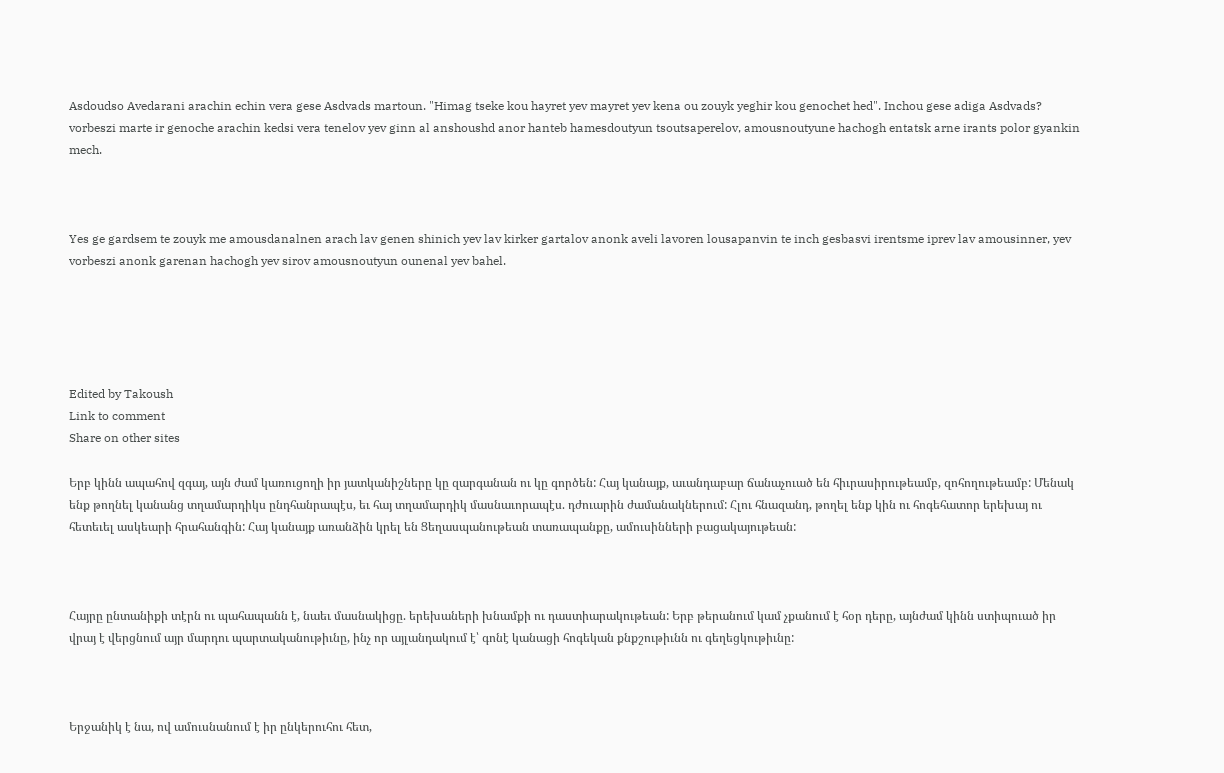Asdoudso Avedarani arachin echin vera gese Asdvads martoun. "Himag tseke kou hayret yev mayret yev kena ou zouyk yeghir kou genochet hed". Inchou gese adiga Asdvads? vorbeszi marte ir genoche arachin kedsi vera tenelov yev ginn al anshoushd anor hanteb hamesdoutyun tsoutsaperelov, amousnoutyune hachogh entatsk arne irants polor gyankin mech.



Yes ge gardsem te zouyk me amousdanalnen arach lav genen shinich yev lav kirker gartalov anonk aveli lavoren lousapanvin te inch gesbasvi irentsme iprev lav amousinner, yev vorbeszi anonk garenan hachogh yev sirov amousnoutyun ounenal yev bahel.





Edited by Takoush
Link to comment
Share on other sites

Երբ կինն ապահով զգայ, այն ժամ կառուցողի իր յատկանիշները կը զարգանան ու կը գործեն: Հայ կանայք, աւանդաբար ճանաչուած են հիւրասիրութեամբ, զոհողութեամբ: Մենակ ենք թողնել կանանց տղամարդիկս ընդհանրապէս, եւ հայ տղամարդիկ մասնաւորապէս. դժուարին ժամանակներում: Հլու հնազանդ, թողել ենք կին ու հոգեհատոր երեխայ ու հետեւել ասկեարի հրահանգին: Հայ կանայք առանձին կրել են Ցեղասպանութեան տառապանքը, ամուսինների բացակայութեան:



Հայրը ընտանիքի տէրն ու պահապանն է, նաեւ մասնակիցը. երեխաների խնամքի ու դաստիարակութեան: Երբ թերանում կամ չքանում է հօր դերը, այնժամ կինն ստիպուած իր վրայ է վերցնում այր մարդու պարտականութիւնը, ինչ որ այլանդակում է՝ գոնէ կանացի հոգեկան քնքշութիւնն ու գեղեցկութիւնը:



Երջանիկ է նա, ով ամուսնանում է իր ընկերուհու հետ,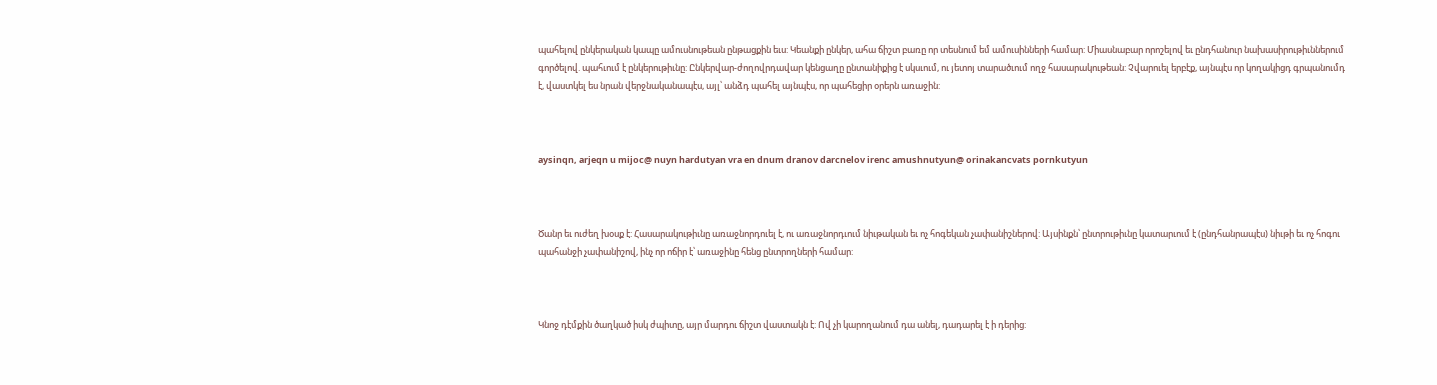պահելով ընկերական կապը ամուսնութեան ընթացքին եւս: Կեանքի ընկեր, ահա ճիշտ բառը որ տեսնում եմ ամուսինների համար: Միասնաբար որոշելով եւ ընդհանուր նախասիրութիւններում գործելով. պահւում է ընկերութիւնը: Ընկերվար-ժողովրդավար կենցաղը ընտանիքից է սկսւում, ու յետոյ տարածւում ողջ հասարակութեան: Չվարուել երբէք, այնպէս որ կողակիցդ գրպանումդ է, վաստկել ես նրան վերջնականապէս, այլ՝ անձդ պահել այնպէս, որ պահեցիր օրերն առաջին:



aysinqn, arjeqn u mijoc@ nuyn hardutyan vra en dnum dranov darcnelov irenc amushnutyun@ orinakancvats pornkutyun



Ծանր եւ ուժեղ խօսք է: Հասարակութիւնը առաջնորդուել է, ու առաջնորդւում նիւթական եւ ոչ հոգեկան չափանիշներով: Այսինքն՝ ընտրութիւնը կատարւում է (ընդհանրապէս) նիւթի եւ ոչ հոգու պահանջի չափանիշով, ինչ որ ոճիր է՝ առաջինը հենց ընտրողների համար:



Կնոջ դէմքին ծաղկած իսկ ժպիտը, այր մարդու ճիշտ վաստակն է: Ով չի կարողանում դա անել, դադարել է ի դերից: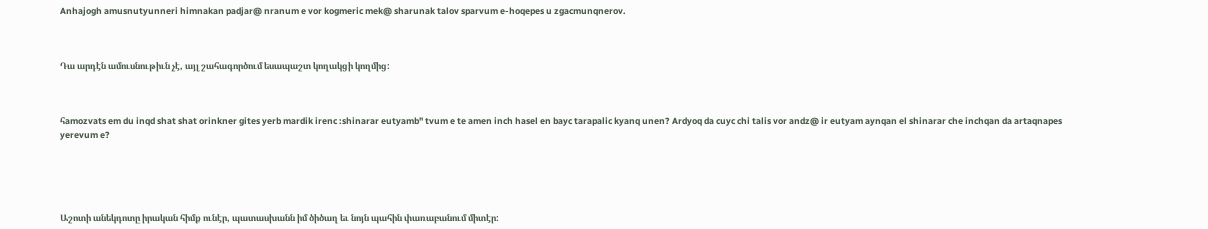Anhajogh amusnutyunneri himnakan padjar@ nranum e vor kogmeric mek@ sharunak talov sparvum e-hoqepes u zgacmunqnerov.



Դա արդէն ամուսնութիւն չէ, այլ շահագործում եսապաշտ կողակցի կողմից:



հamozvats em du inqd shat shat orinkner gites yerb mardik irenc :shinarar eutyamb" tvum e te amen inch hasel en bayc tarapalic kyanq unen? Ardyoq da cuyc chi talis vor andz@ ir eutyam aynqan el shinarar che inchqan da artaqnapes yerevum e?





Աշոտի անեկդոտը իրական հիմք ունէր, պատասխանն իմ ծիծաղ եւ նոյն պահին փառաբանում միտէր: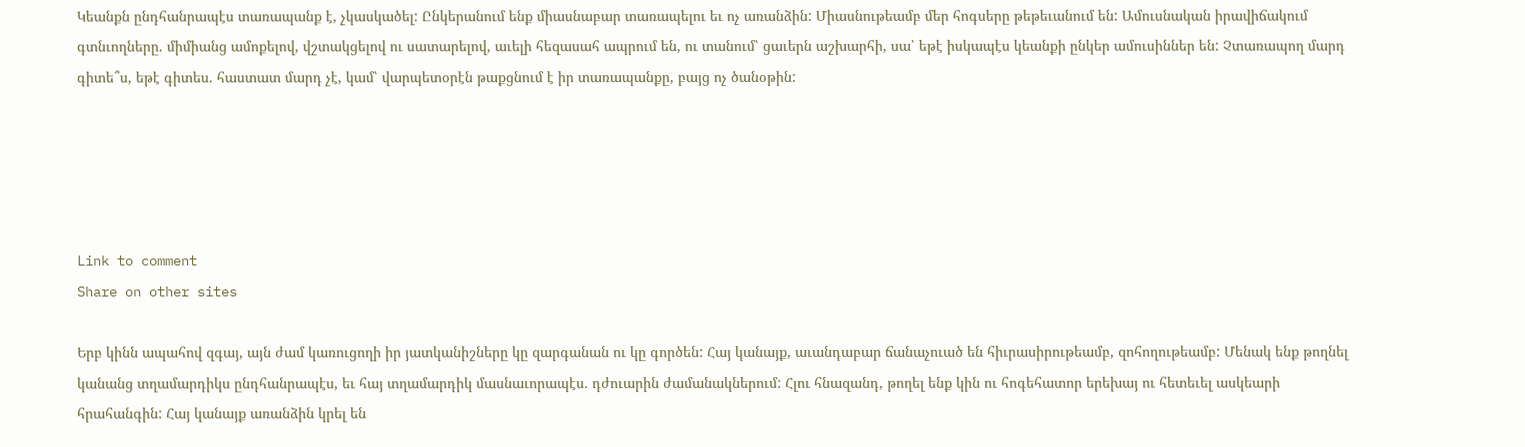Կեանքն ընդհանրապէս տառապանք է, չկասկածել: Ընկերանում ենք միասնաբար տառապելու եւ ոչ առանձին: Միասնութեամբ մեր հոգսերը թեթեւանում են: Ամուսնական իրավիճակում գտնւողները. միմիանց ամոքելով, վշտակցելով ու սատարելով, աւելի հեզասահ ապրում են, ու տանում՝ ցաւերն աշխարհի, սա՝ եթէ իսկապէս կեանքի ընկեր ամուսիններ են: Չտառապող մարդ գիտե՞ս, եթէ գիտես. հաստատ մարդ չէ, կամ՝ վարպետօրէն թաքցնում է իր տառապանքը, բայց ոչ ծանօթին:





Link to comment
Share on other sites

Երբ կինն ապահով զգայ, այն ժամ կառուցողի իր յատկանիշները կը զարգանան ու կը գործեն: Հայ կանայք, աւանդաբար ճանաչուած են հիւրասիրութեամբ, զոհողութեամբ: Մենակ ենք թողնել կանանց տղամարդիկս ընդհանրապէս, եւ հայ տղամարդիկ մասնաւորապէս. դժուարին ժամանակներում: Հլու հնազանդ, թողել ենք կին ու հոգեհատոր երեխայ ու հետեւել ասկեարի հրահանգին: Հայ կանայք առանձին կրել են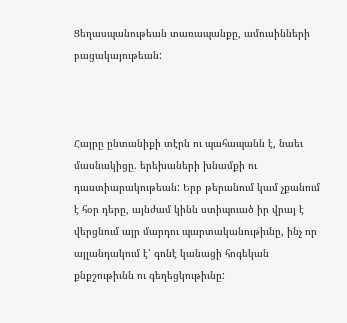Ցեղասպանութեան տառապանքը, ամուսինների բացակայութեան:



Հայրը ընտանիքի տէրն ու պահապանն է, նաեւ մասնակիցը. երեխաների խնամքի ու դաստիարակութեան: Երբ թերանում կամ չքանում է հօր դերը, այնժամ կինն ստիպուած իր վրայ է վերցնում այր մարդու պարտականութիւնը, ինչ որ այլանդակում է՝ գոնէ կանացի հոգեկան քնքշութիւնն ու գեղեցկութիւնը: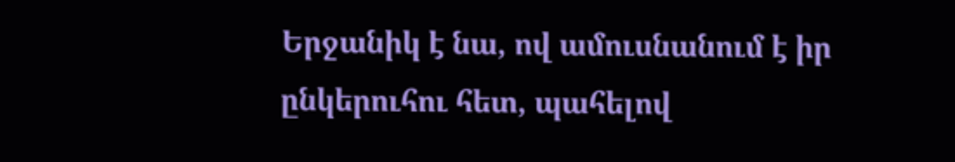Երջանիկ է նա, ով ամուսնանում է իր ընկերուհու հետ, պահելով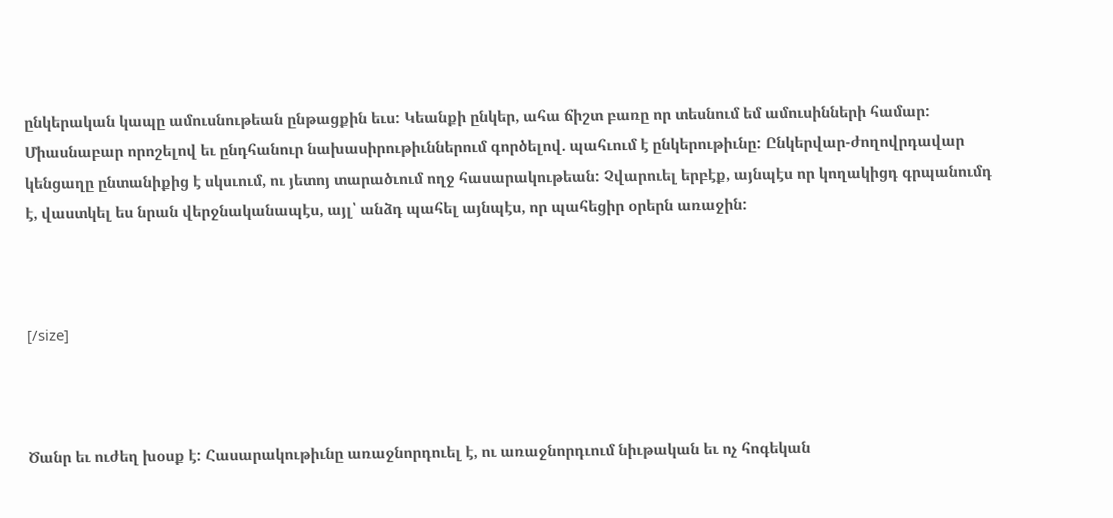ընկերական կապը ամուսնութեան ընթացքին եւս: Կեանքի ընկեր, ահա ճիշտ բառը որ տեսնում եմ ամուսինների համար: Միասնաբար որոշելով եւ ընդհանուր նախասիրութիւններում գործելով. պահւում է ընկերութիւնը: Ընկերվար-ժողովրդավար կենցաղը ընտանիքից է սկսւում, ու յետոյ տարածւում ողջ հասարակութեան: Չվարուել երբէք, այնպէս որ կողակիցդ գրպանումդ է, վաստկել ես նրան վերջնականապէս, այլ՝ անձդ պահել այնպէս, որ պահեցիր օրերն առաջին:



[/size]



Ծանր եւ ուժեղ խօսք է: Հասարակութիւնը առաջնորդուել է, ու առաջնորդւում նիւթական եւ ոչ հոգեկան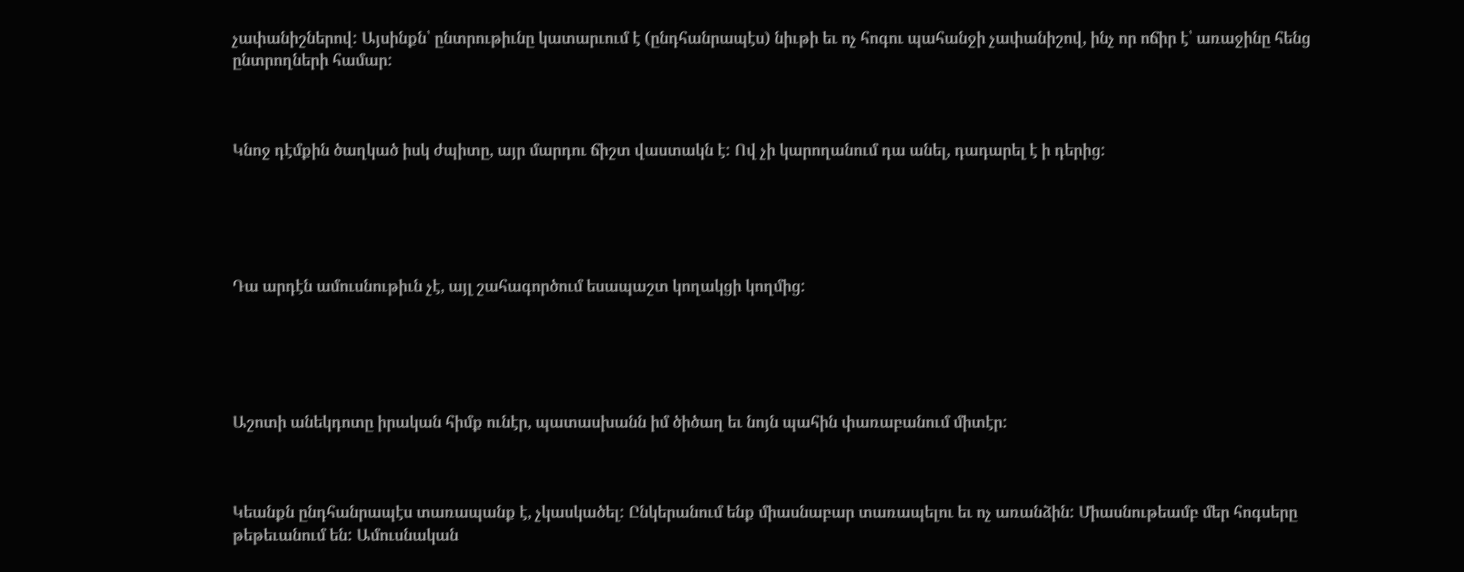չափանիշներով: Այսինքն՝ ընտրութիւնը կատարւում է (ընդհանրապէս) նիւթի եւ ոչ հոգու պահանջի չափանիշով, ինչ որ ոճիր է՝ առաջինը հենց ընտրողների համար:



Կնոջ դէմքին ծաղկած իսկ ժպիտը, այր մարդու ճիշտ վաստակն է: Ով չի կարողանում դա անել, դադարել է ի դերից:





Դա արդէն ամուսնութիւն չէ, այլ շահագործում եսապաշտ կողակցի կողմից:





Աշոտի անեկդոտը իրական հիմք ունէր, պատասխանն իմ ծիծաղ եւ նոյն պահին փառաբանում միտէր:



Կեանքն ընդհանրապէս տառապանք է, չկասկածել: Ընկերանում ենք միասնաբար տառապելու եւ ոչ առանձին: Միասնութեամբ մեր հոգսերը թեթեւանում են: Ամուսնական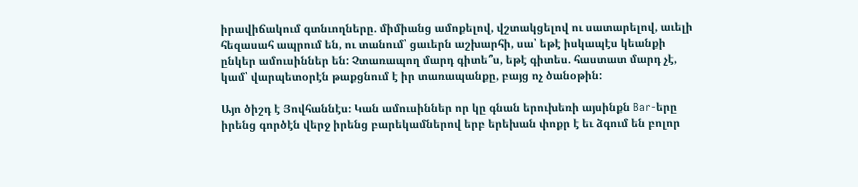իրավիճակում գտնւողները. միմիանց ամոքելով, վշտակցելով ու սատարելով, աւելի հեզասահ ապրում են, ու տանում՝ ցաւերն աշխարհի, սա՝ եթէ իսկապէս կեանքի ընկեր ամուսիններ են: Չտառապող մարդ գիտե՞ս, եթէ գիտես. հաստատ մարդ չէ, կամ՝ վարպետօրէն թաքցնում է իր տառապանքը, բայց ոչ ծանօթին:

Այո ծիշդ է Յովհաննէս։ Կան ամուսիններ որ կը գնան երուխեռի այսինքն Bar-երը իրենց գործէն վերջ իրենց բարեկամներով երբ երեխան փոքր է եւ ձգում են բոլոր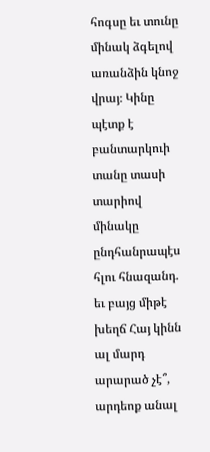հոգսը եւ տունը մինակ ձգելով առանձին կնոջ վրայ։ Կինը պէտք է բանտարկուի տանը տասի տարիով մինակը ընդհանրապէս հլու հնազանդ. եւ բայց միթէ խեղճ Հայ կինն ալ մարդ արարած չէ՞, արդեոք անալ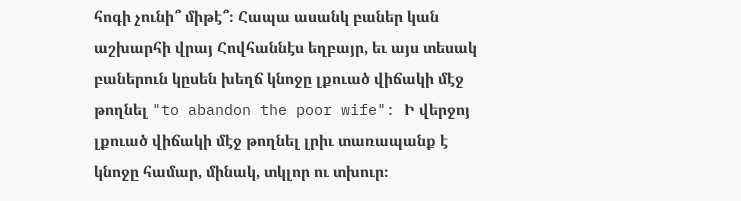հոգի չունի՞ միթէ՞։ Հապա ասանկ բաներ կան աշխարհի վրայ Հովհաննէս եղբայր, եւ այս տեսակ բաներուն կըսեն խեղճ կնոջը լքուած վիճակի մէջ թողնել "to abandon the poor wife": Ի վերջոյ լքուած վիճակի մէջ թողնել լրիւ տառապանք է կնոջը համար, մինակ, տկլոր ու տխուր։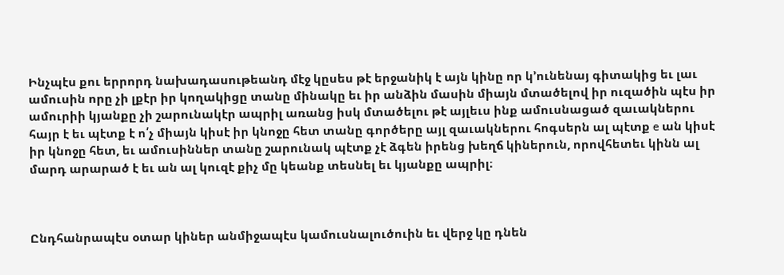Ինչպէս քու երրորդ նախադասութեանդ մէջ կըսես թէ երջանիկ է այն կինը որ կ՚ունենայ գիտակից եւ լաւ ամուսին որը չի լքէր իր կողակիցը տանը մինակը եւ իր անձին մասին միայն մտածելով իր ուզածին պէս իր ամուրիի կյանքը չի շարունակէր ապրիլ առանց իսկ մտածելու թէ այլեւս ինք ամուսնացած զաւակներու հայր է եւ պէտք է ո՛չ միայն կիսէ իր կնոջը հետ տանը գործերը այլ զաւակներու հոգսերն ալ պէտք e ան կիսէ իր կնոջը հետ, եւ ամուսիններ տանը շարունակ պէտք չէ ձգեն իրենց խեղճ կիներուն, որովհետեւ կինն ալ մարդ արարած է եւ ան ալ կուզէ քիչ մը կեանք տեսնել եւ կյանքը ապրիլ։



Ընդհանրապէս օտար կիներ անմիջապէս կամուսնալուծուին եւ վերջ կը դնեն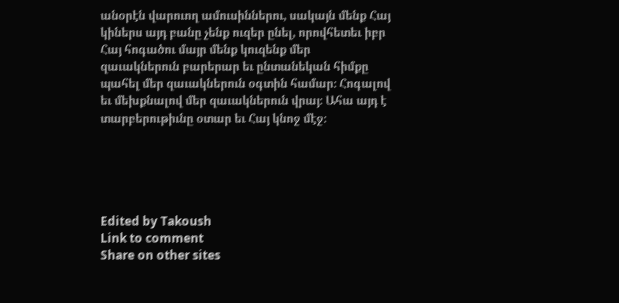անօրէն վարուող ամուսիններու, սակայն մենք Հայ կիներս այդ բանը չենք ուզեր ընել, որովհետեւ իբր Հայ հոգածու մայր մենք կուզենք մեր զաւակներուն բարերար եւ ընտանեկան հիմքը պահել մեր զաւակներուն օգտին համար։ Հոգալով եւ մեխքնալով մեր զաւակներուն վրայ։ Ահա այդ է տարբերութիւնը օտար եւ Հայ կնոջ մէջ։





Edited by Takoush
Link to comment
Share on other sites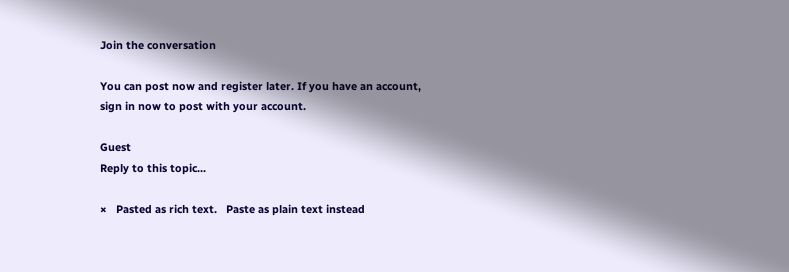Join the conversation

You can post now and register later. If you have an account, sign in now to post with your account.

Guest
Reply to this topic...

×   Pasted as rich text.   Paste as plain text instead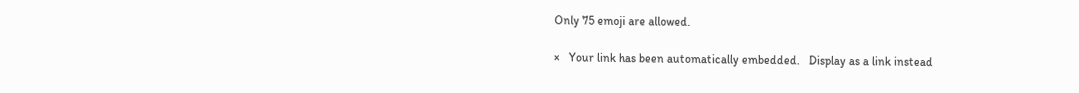Only 75 emoji are allowed.

×   Your link has been automatically embedded.   Display as a link instead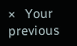×   Your previous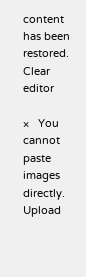content has been restored.   Clear editor

×   You cannot paste images directly. Upload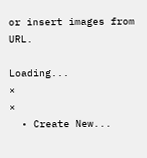or insert images from URL.

Loading...
×
×
  • Create New...